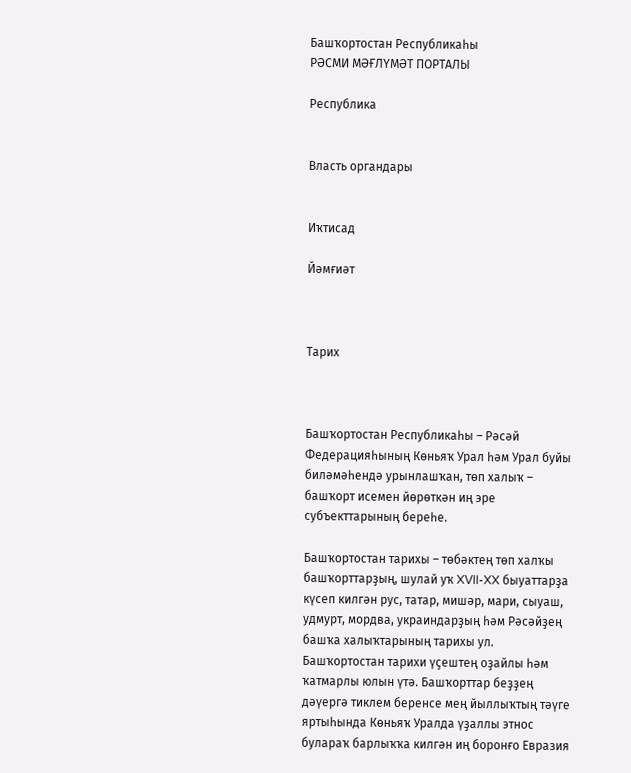Башҡортостан Республикаһы
РӘСМИ МӘҒЛҮМӘТ ПОРТАЛЫ

Республика


Власть органдары


Иҡтисад

Йәмғиәт



Тарих



Башҡортостан Республикаһы – Рәсәй Федерацияһының Көньяҡ Урал һәм Урал буйы биләмәһендә урынлашҡан, төп халыҡ – башҡорт исемен йөрөткән иң эре субъекттарының береһе.

Башҡортостан тарихы – төбәктең төп халҡы башҡорттарҙың, шулай уҡ XVII-XX быуаттарҙа күсеп килгән рус, татар, мишәр, мари, сыуаш, удмурт, мордва, украиндарҙың һәм Рәсәйҙең башҡа халыҡтарының тарихы ул. Башҡортостан тарихи үҫештең оҙайлы һәм ҡатмарлы юлын үтә. Башҡорттар беҙҙең дәүергә тиклем беренсе мең йыллыҡтың тәүге яртыһында Көньяҡ Уралда үҙаллы этнос булараҡ барлыҡҡа килгән иң боронғо Евразия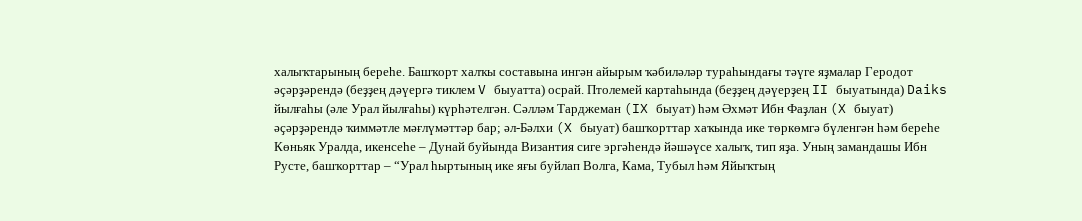халыҡтарының береһе. Башҡорт халҡы составына ингән айырым ҡәбиләләр тураһындағы тәүге яҙмалар Геродот әҫәрҙәрендә (беҙҙең дәүергә тиклем V быуатта) осрай. Птолемей картаһында (беҙҙең дәүерҙең II быуатында) Daiks йылғаһы (әле Урал йылғаһы) күрһәтелгән. Сәлләм Тарджеман (IX быуат) һәм Әхмәт Ибн Фаҙлан (X быуат) әҫәрҙәрендә ҡиммәтле мәғлүмәттәр бар; әл-Бәлхи (X быуат) башҡорттар хаҡында ике төркөмгә бүленгән һәм береһе Көньяк Уралда, икенсеһе – Дунай буйында Византия сиге эргәһендә йәшәүсе халыҡ, тип яҙа. Уның замандашы Ибн Русте, башҡорттар – “Урал һыртының ике яғы буйлап Волга, Кама, Тубыл һәм Яйыҡтың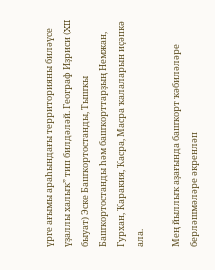үрге ағымы араһындағы территорияны биләүсе үҙаллы халыҡ” тип билдәләй. Географ Иҙриси (XII быуат) Эске Башҡортостанды, Тышҡы Башҡортостанды һәм башҡорттарҙың Немжан, Гурхан, Ҡаракия, Ҡасра, Масра ҡалаларын иҫәпкә ала.

Мең йыллыҡ аҙағында башҡорт ҡәбиләләре берләшмәләре әкренләп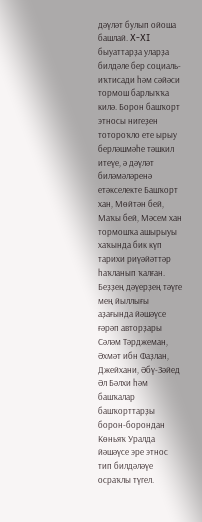дәүләт булып ойоша башлай. X-XI быуаттарҙа уларҙа билдәле бер социаль-иҡтисади һәм сәйәси тормош барлыҡҡа килә. Борон башҡорт этносы нигеҙен тотороҡло ете ырыу берләшмәһе тәшкил итеүе, ә дәүләт биләмәләренә етәкселекте Башҡорт хан, Мөйтән бей, Маҡы бей, Мәсем хан тормошҡа ашырыуы хаҡында бик күп тарихи риүәйәттәр һаҡланып ҡалған. Беҙҙең дәүерҙең тәүге мең йыллығы аҙағында йәшәүсе ғәрәп авторҙары Сәләм Тәрджеман, Әхмәт ибн Фаҙлан, Джейхани, Әбү-Зәйед Әл Бәлхи һәм башҡалар башҡорттарҙы борон-борондан Көньяҡ Уралда йәшәүсе эре этнос тип билдәләүе осраҡлы түгел.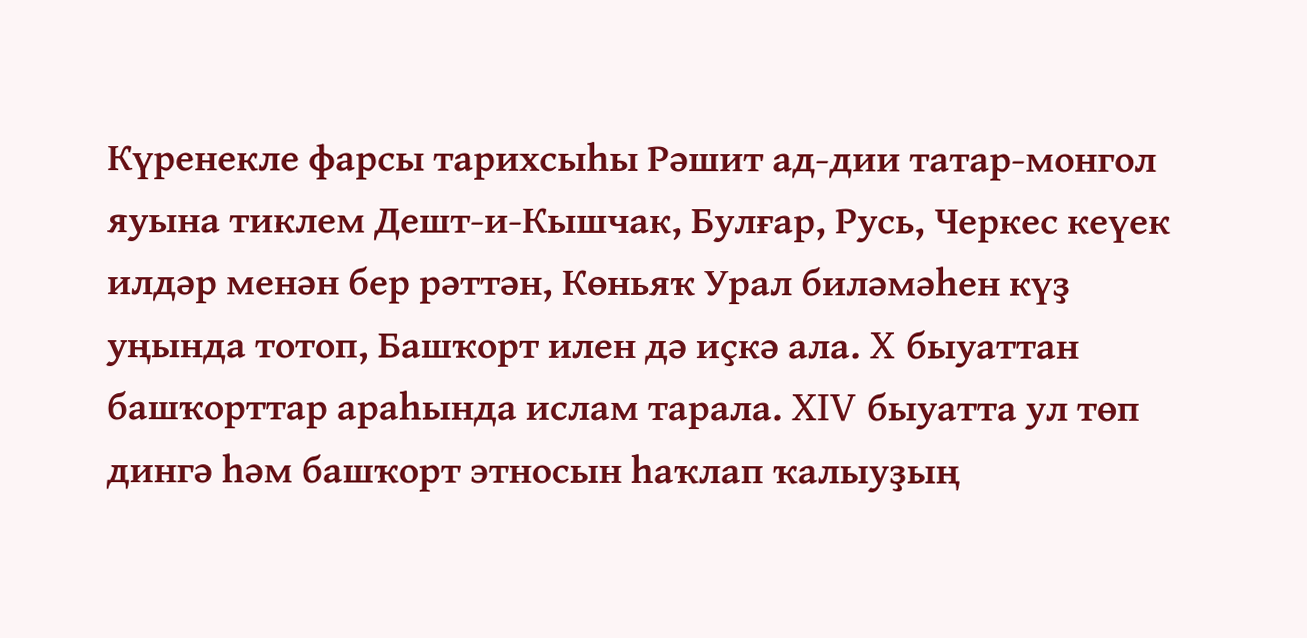Күренекле фарсы тарихсыһы Рәшит ад-дии татар-монгол яуына тиклем Дешт-и-Кышчак, Булғар, Русь, Черкес кеүек илдәр менән бер рәттән, Көньяҡ Урал биләмәһен күҙ уңында тотоп, Башҡорт илен дә иҫкә ала. X быуаттан башҡорттар араһында ислам тарала. XIV быуатта ул төп дингә һәм башҡорт этносын һаҡлап ҡалыуҙың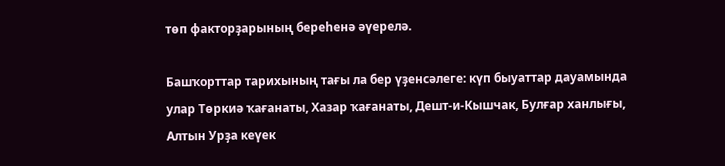төп факторҙарының береһенә әүерелә.

Башҡорттар тарихының тағы ла бер үҙенсәлеге: күп быуаттар дауамында улар Төркиә ҡағанаты, Хазар ҡағанаты, Дешт-и-Кышчак, Булғар ханлығы, Алтын Урҙа кеүек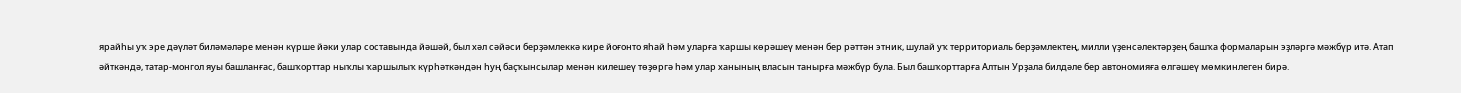ярайһы уҡ эре дәүләт биләмәләре менән күрше йәки улар составында йәшәй, был хәл сәйәси берҙәмлеккә кире йоғонто яһай һәм уларға ҡаршы көрәшеү менән бер рәттән этник, шулай уҡ территориаль берҙәмлектең, милли үҙенсәлектәрҙең башҡа формаларын эҙләргә мәжбүр итә. Атап әйткәндә, татар-монгол яуы башланғас, башҡорттар ныҡлы ҡаршылыҡ күрһәткәндән һуң баҫҡынсылар менән килешеү төҙөргә һәм улар ханының власын танырға мәжбүр була. Был башҡорттарға Алтын Урҙала билдәле бер автономияға өлгәшеү мөмкинлеген бирә.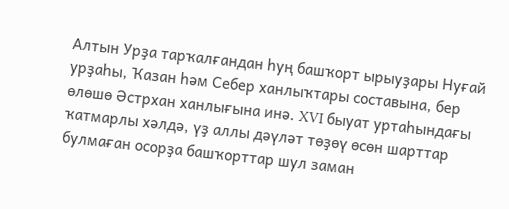Алтын Урҙа тарҡалғандан һуң башҡорт ырыуҙары Нуғай урҙаһы, Ҡазан һәм Себер ханлыҡтары составына, бер өлөшө Әстрхан ханлығына инә. XVI быуат уртаһындағы ҡатмарлы хәлдә, үҙ аллы дәүләт төҙөү өсөн шарттар булмаған осорҙа башҡорттар шул заман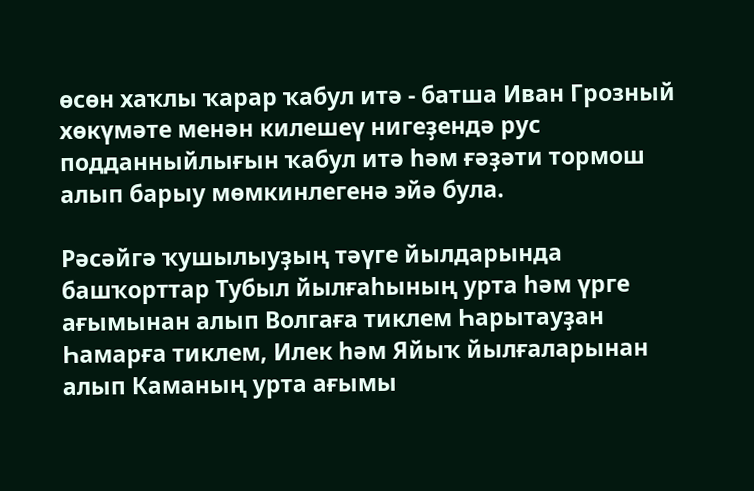өсөн хаҡлы ҡарар ҡабул итә - батша Иван Грозный хөкүмәте менән килешеү нигеҙендә рус подданныйлығын ҡабул итә һәм ғәҙәти тормош алып барыу мөмкинлегенә эйә була.

Рәсәйгә ҡушылыуҙың тәүге йылдарында башҡорттар Тубыл йылғаһының урта һәм үрге ағымынан алып Волгаға тиклем Һарытауҙан Һамарға тиклем, Илек һәм Яйыҡ йылғаларынан алып Каманың урта ағымы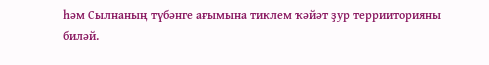һәм Сылнаның түбәнге ағымына тиклем ҡәйәт ҙур террииторияны биләй.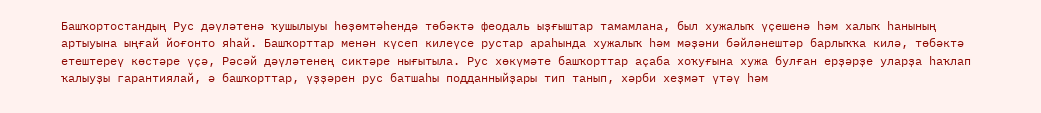Башҡортостандың Рус дәүләтенә ҡушылыуы һөҙөмтәһендә төбәктә феодаль ыҙғыштар тамамлана, был хужалыҡ үҫешенә һәм халыҡ һанының артыуына ыңғай йоғонто яһай. Башҡорттар менән күсеп килеүсе рустар араһында хужалыҡ һәм мәҙәни бәйләнештәр барлыҡҡа килә, төбәктә етештереү көстәре үҫә, Рәсәй дәүләтенең сиктәре нығытыла. Рус хөкүмәте башҡорттар аҫаба хоҡуғына хужа булған ерҙәрҙе уларҙа һаҡлап ҡалыуҙы гарантиялай, ә башҡорттар, үҙҙәрен рус батшаһы подданныйҙары тип танып, хәрби хеҙмәт үтәү һәм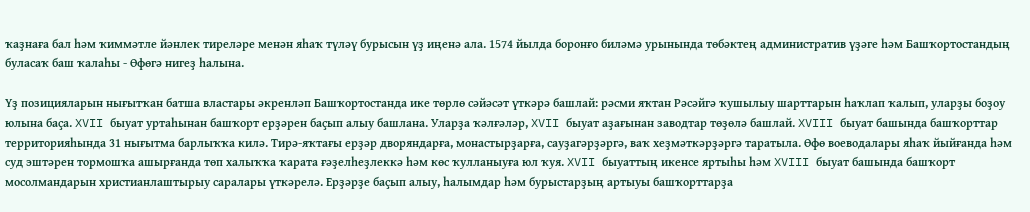ҡаҙнаға бал һәм ҡиммәтле йәнлек тиреләре менән яһаҡ түләү бурысын үҙ иңенә ала. 1574 йылда боронғо биләмә урынында төбәктең административ үҙәге һәм Башҡортостандың буласаҡ баш ҡалаһы - Өфөгә нигеҙ һалына.

Үҙ позицияларын нығытҡан батша властары әкренләп Башҡортостанда ике төрлө сәйәсәт үткәрә башлай: рәсми яҡтан Рәсәйгә ҡушылыу шарттарын һаҡлап ҡалып, уларҙы боҙоу юлына баҫа. XVII быуат уртаһынан башҡорт ерҙәрен баҫып алыу башлана. Уларҙа ҡәлғәләр, XVII быуат аҙағынан заводтар төҙөлә башлай. XVIII быуат башында башҡорттар территорияһында 31 нығытма барлыҡҡа килә. Тирә-яҡтағы ерҙәр дворяндарға, монастырҙарға, сауҙагәрҙәргә, ваҡ хеҙмәткәрҙәргә таратыла. Өфө воеводалары яһаҡ йыйғанда һәм суд эштәрен тормошҡа ашырғанда төп халыҡҡа ҡарата ғәҙелһеҙлеккә һәм көс ҡулланыуға юл ҡуя. XVII быуаттың икенсе яртыһы һәм XVIII быуат башында башҡорт мосолмандарын христианлаштырыу саралары үткәрелә. Ерҙәрҙе баҫып алыу, һалымдар һәм бурыстарҙың артыуы башҡорттарҙа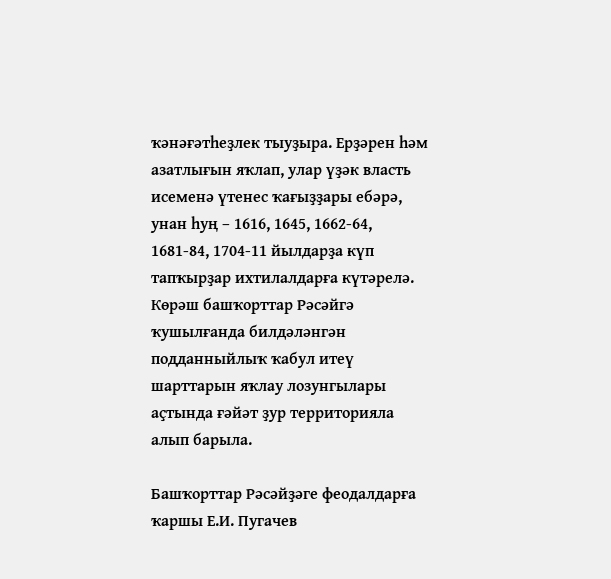ҡәнәғәтһеҙлек тыуҙыра. Ерҙәрен һәм азатлығын яҡлап, улар үҙәк власть исеменә үтенес ҡағыҙҙары ебәрә, унан һуң – 1616, 1645, 1662-64, 1681-84, 1704-11 йылдарҙа күп тапҡырҙар ихтилалдарға күтәрелә. Көрәш башҡорттар Рәсәйгә ҡушылғанда билдәләнгән подданныйлыҡ ҡабул итеү шарттарын яҡлау лозунгылары аҫтында ғәйәт ҙур территорияла алып барыла.

Башҡорттар Рәсәйҙәге феодалдарға ҡаршы Е.И. Пугачев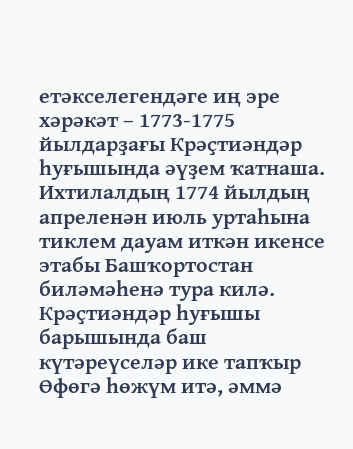етәкселегендәге иң эре хәрәкәт – 1773-1775 йылдарҙағы Крәҫтиәндәр һуғышында әүҙем ҡатнаша. Ихтилалдың 1774 йылдың апреленән июль уртаһына тиклем дауам иткән икенсе этабы Башҡортостан биләмәһенә тура килә. Крәҫтиәндәр һуғышы барышында баш күтәреүселәр ике тапҡыр Өфөгә һөжүм итә, әммә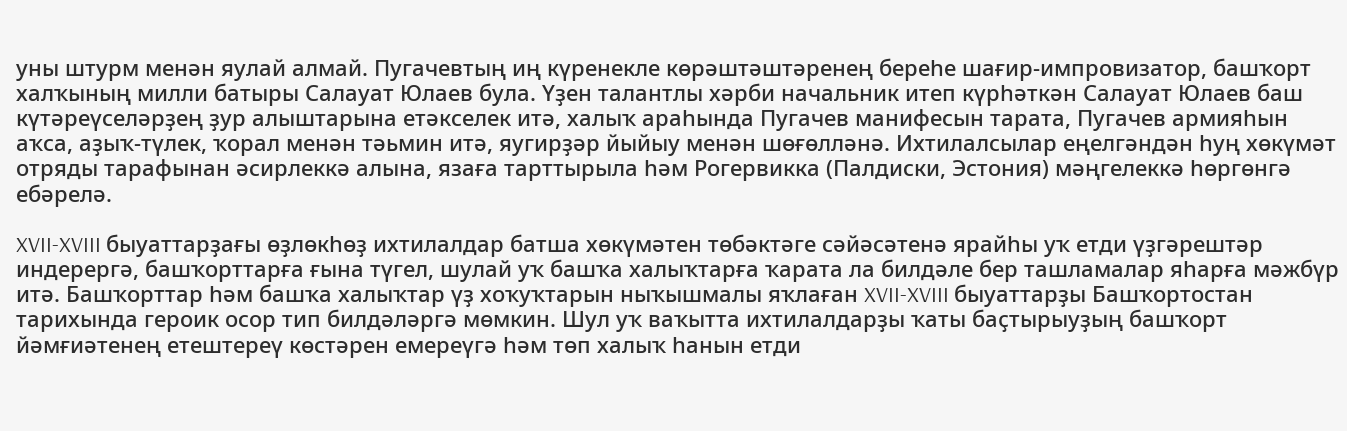уны штурм менән яулай алмай. Пугачевтың иң күренекле көрәштәштәренең береһе шағир-импровизатор, башҡорт халҡының милли батыры Салауат Юлаев була. Үҙен талантлы хәрби начальник итеп күрһәткән Салауат Юлаев баш күтәреүселәрҙең ҙур алыштарына етәкселек итә, халыҡ араһында Пугачев манифесын тарата, Пугачев армияһын аҡса, аҙыҡ-түлек, ҡорал менән тәьмин итә, яугирҙәр йыйыу менән шөғөлләнә. Ихтилалсылар еңелгәндән һуң хөкүмәт отряды тарафынан әсирлеккә алына, язаға тарттырыла һәм Рогервикка (Палдиски, Эстония) мәңгелеккә һөргөнгә ебәрелә.

XVII-XVIII быуаттарҙағы өҙлөкһөҙ ихтилалдар батша хөкүмәтен төбәктәге сәйәсәтенә ярайһы уҡ етди үҙгәрештәр индерергә, башҡорттарға ғына түгел, шулай уҡ башҡа халыҡтарға ҡарата ла билдәле бер ташламалар яһарға мәжбүр итә. Башҡорттар һәм башҡа халыҡтар үҙ хоҡуҡтарын ныҡышмалы яҡлаған XVII-XVIII быуаттарҙы Башҡортостан тарихында героик осор тип билдәләргә мөмкин. Шул уҡ ваҡытта ихтилалдарҙы ҡаты баҫтырыуҙың башҡорт йәмғиәтенең етештереү көстәрен емереүгә һәм төп халыҡ һанын етди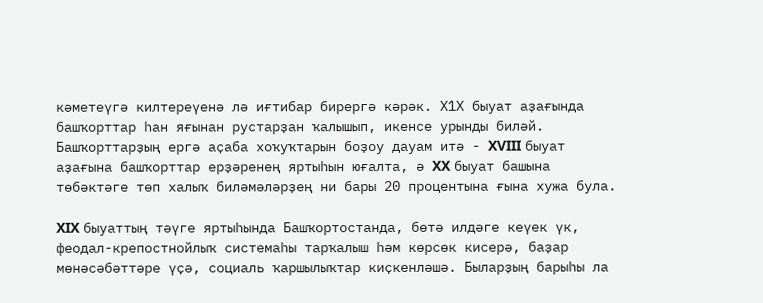кәметеүгә килтереүенә лә иғтибар бирергә кәрәк. Х1Х быуат аҙағында башҡорттар һан яғынан рустарҙан ҡалышып, икенсе урынды биләй. Башҡорттарҙың ергә аҫаба хоҡуҡтарын боҙоу дауам итә - XVIII быуат аҙағына башҡорттар ерҙәренең яртыһын юғалта, ә XX быуат башына төбәктәге төп халыҡ биләмәләрҙең ни бары 20 процентына ғына хужа була.

XIX быуаттың тәүге яртыһында Башҡортостанда, бөтә илдәге кеүек үк, феодал-крепостнойлыҡ системаһы тарҡалыш һәм көрсөк кисерә, баҙар мөнәсәбәттәре үҫә, социаль ҡаршылыҡтар киҫкенләшә. Быларҙың барыһы ла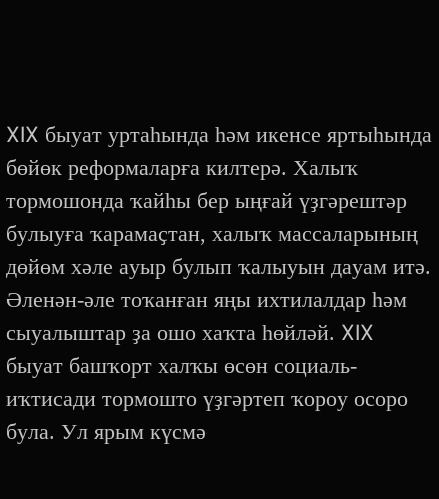XIX быуат уртаһында һәм икенсе яртыһында бөйөк реформаларға килтерә. Халыҡ тормошонда ҡайһы бер ыңғай үҙгәрештәр булыуға ҡарамаҫтан, халыҡ массаларының дөйөм хәле ауыр булып ҡалыуын дауам итә. Әленән-әле тоҡанған яңы ихтилалдар һәм сыуалыштар ҙа ошо хаҡта һөйләй. XIX быуат башҡорт халҡы өсөн социаль-иҡтисади тормошто үҙгәртеп ҡороу осоро була. Ул ярым күсмә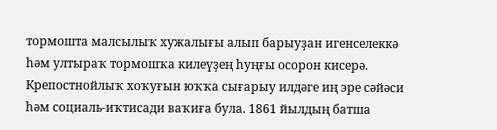тормошта малсылыҡ хужалығы алып барыуҙан игенселеккә һәм ултыраҡ тормошҡа килеүҙең һуңғы осорон кисерә. Крепостнойлыҡ хоҡуғын юҡҡа сығарыу илдәге иң эре сәйәси һәм социаль-иҡтисади ваҡиға була. 1861 йылдың батша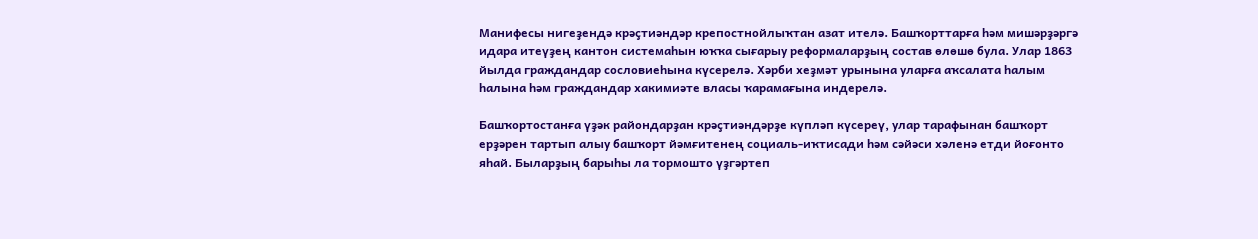Манифесы нигеҙендә крәҫтиәндәр крепостнойлыҡтан азат ителә. Башҡорттарға һәм мишәрҙәргә идара итеүҙең кантон системаһын юҡҡа сығарыу реформаларҙың состав өлөшө була. Улар 1863 йылда граждандар сословиеһына күсерелә. Хәрби хеҙмәт урынына уларға аҡсалата һалым һалына һәм граждандар хакимиәте власы ҡарамағына индерелә.

Башҡортостанға үҙәк райондарҙан крәҫтиәндәрҙе күпләп күсереү, улар тарафынан башҡорт ерҙәрен тартып алыу башҡорт йәмғитенең социаль-иҡтисади һәм сәйәси хәленә етди йоғонто яһай. Быларҙың барыһы ла тормошто үҙгәртеп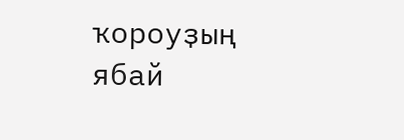ҡороуҙың ябай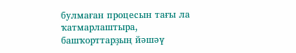булмаған процесын тағы ла ҡатмарлаштыра, башҡорттарҙың йәшәү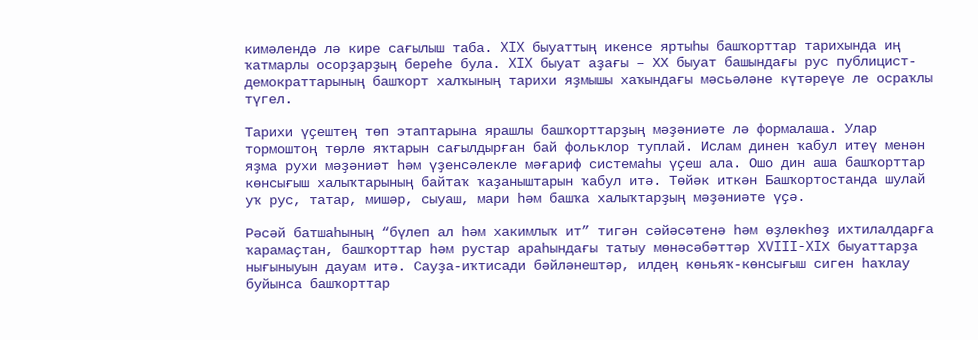кимәлендә лә кире сағылыш таба. XIX быуаттың икенсе яртыһы башҡорттар тарихында иң ҡатмарлы осорҙарҙың береһе була. XIX быуат аҙағы – ХХ быуат башындағы рус публицист-демократтарының башҡорт халҡының тарихи яҙмышы хаҡындағы мәсьәләне күтәреүе ле осраҡлы түгел.

Тарихи үҫештең төп этаптарына ярашлы башҡорттарҙың мәҙәниәте лә формалаша. Улар тормоштоң төрлө яҡтарын сағылдырған бай фольклор туплай. Ислам динен ҡабул итеү менән яҙма рухи мәҙәниәт һәм үҙенсәлекле мәғариф системаһы үҫеш ала. Ошо дин аша башҡорттар көнсығыш халыҡтарының байтаҡ ҡаҙаныштарын ҡабул итә. Төйәк иткән Башҡортостанда шулай уҡ рус, татар, мишәр, сыуаш, мари һәм башҡа халыҡтарҙың мәҙәниәте үҫә.

Рәсәй батшаһының “бүлеп ал һәм хакимлыҡ ит” тигән сәйәсәтенә һәм өҙлөкһөҙ ихтилалдарға ҡарамаҫтан, башҡорттар һәм рустар араһындағы татыу мөнәсәбәттәр XVIII-XIХ быуаттарҙа нығыныуын дауам итә. Сауҙа-иҡтисади бәйләнештәр, илдең көньяҡ-көнсығыш сиген һаҡлау буйынса башҡорттар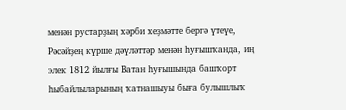менән рустарҙың хәрби хеҙмәтте бергә үтеүе, Рәсәйҙең күрше дәүләттәр менән һуғышҡанда, иң элек 1812 йылғы Ватан һуғышында башҡорт һыбайлыларының ҡатнашыуы быға булышлыҡ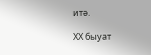итә.

ХХ быуат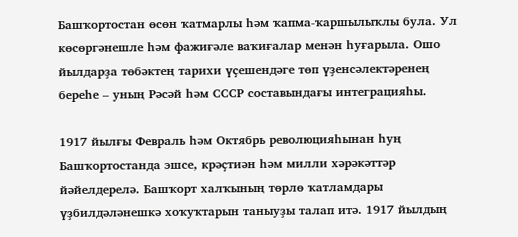Башҡортостан өсөн ҡатмарлы һәм ҡапма-ҡаршылыҡлы була. Ул көсөргәнешле һәм фажиғәле ваҡиғалар менән һуғарыла. Ошо йылдарҙа төбәктең тарихи үҫешендәге төп үҙенсәлектәренең береһе – уның Рәсәй һәм СССР составындағы интеграцияһы.

1917 йылғы Февраль һәм Октябрь революцияһынан һуң Башҡортостанда эшсе, крәҫтиән һәм милли хәрәкәттәр йәйелдерелә. Башҡорт халҡының төрлө ҡатламдары үҙбилдәләнешкә хоҡуҡтарын таныуҙы талап итә. 1917 йылдың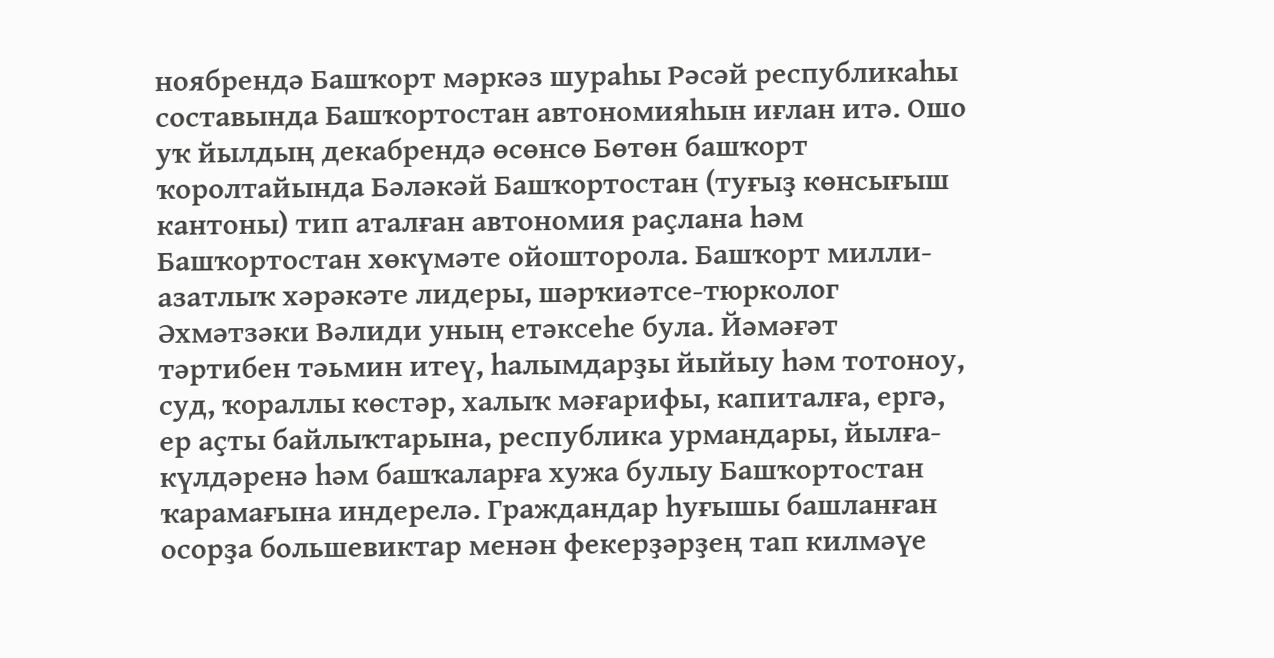ноябрендә Башҡорт мәркәз шураһы Рәсәй республикаһы составында Башҡортостан автономияһын иғлан итә. Ошо уҡ йылдың декабрендә өсөнсө Бөтөн башҡорт ҡоролтайында Бәләкәй Башҡортостан (туғыҙ көнсығыш кантоны) тип аталған автономия раҫлана һәм Башҡортостан хөкүмәте ойошторола. Башҡорт милли-азатлыҡ хәрәкәте лидеры, шәрҡиәтсе-тюрколог Әхмәтзәки Вәлиди уның етәксеһе була. Йәмәғәт тәртибен тәьмин итеү, һалымдарҙы йыйыу һәм тотоноу, суд, ҡораллы көстәр, халыҡ мәғарифы, капиталға, ергә, ер аҫты байлыҡтарына, республика урмандары, йылға-күлдәренә һәм башҡаларға хужа булыу Башҡортостан ҡарамағына индерелә. Граждандар һуғышы башланған осорҙа большевиктар менән фекерҙәрҙең тап килмәүе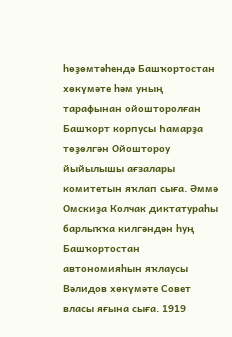һөҙөмтәһендә Башҡортостан хөкүмәте һәм уның тарафынан ойошторолған Башҡорт корпусы Һамарҙа төҙөлгән Ойоштороу йыйылышы ағзалары комитетын яҡлап сыға. Әммә Омскиҙа Колчак диктатураһы барлыҡҡа килгәндән һуң Башҡортостан автономияһын яҡлаусы Вәлидов хөкүмәте Совет власы яғына сыға. 1919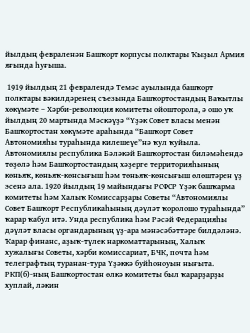йылдың февраленән Башҡорт корпусы полктары Ҡыҙыл Армия яғында һуғыша.

 1919 йылдың 21 февралендә Темәс ауылында башҡорт полктары вәкилдәренең съезында Башҡортостандың Ваҡытлы хөкүмәте – Хәрби-революция комитеты ойошторола, ә ошо уҡ йылдың 20 мартында Мәскәүҙә “Үҙәк Совет власы менән Башҡортостан хөкүмәте араһында “Башҡорт Совет Автономияһы тураһында килешеүе”нә ҡул ҡуйыла. Автономиялы республика Бәләкәй Башҡортостан биләмәһендә төҙөлә һәм Башҡортостандың хәҙерге территорияһының көньяҡ, көньяҡ-көнсығыш һәм төньяҡ-көнсығыш өлөштәрен үҙ эсенә ала. 1920 йылдың 19 майындағы РСФСР Үҙәк башҡарма комитеты һәм Халыҡ Комиссарҙары Советы “Автономиялы Совет Башҡорт Республикаһының дәүләт ҡоролошо тураһында” ҡарар ҡабул итә. Унда республика һәм Рәсәй Федерацияһы дәүләт власы органдарының үҙ-ара мәнәсәбәттәре билдәләнә. Ҡарар финанс, аҙыҡ-түлек наркоматтарының, Халыҡ хужалығы Советы, хәрби комиссариат, БЧК, почта һәм телеграфтың туранан-тура Үҙәккә буйһоноуын нығыта. РКП(б)-ның Башҡортостан өлкә комитеты был ҡарарҙарҙы хуплай, ләкин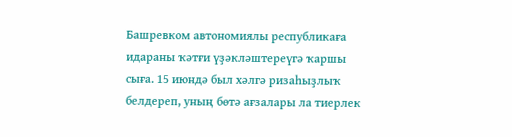Башревком автономиялы республикаға идараны ҡәтғи үҙәкләштереүгә ҡаршы сыға. 15 июндә был хәлгә ризаһыҙлыҡ белдереп, уның бөтә ағзалары ла тиерлек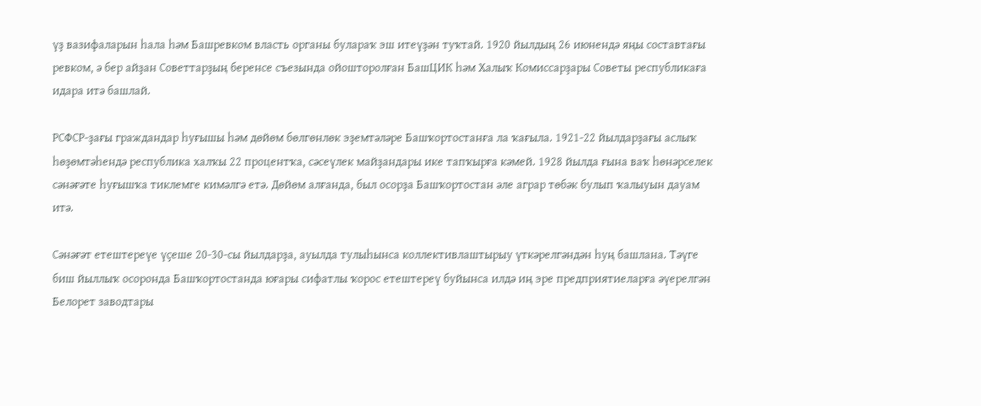үҙ вазифаларын һала һәм Башревком власть органы булараҡ эш итеүҙән туҡтай. 1920 йылдың 26 июнендә яңы составтағы ревком, ә бер айҙан Советтарҙың беренсе съезында ойошторолған БашЦИК һәм Халыҡ Комиссарҙары Советы республикаға идара итә башлай.

РСФСР-ҙағы граждандар һуғышы һәм дөйөм бөлгөнлөк эҙемтәләре Башҡортостанға ла ҡағыла. 1921-22 йылдарҙағы аслыҡ һөҙөмтәһендә республика халҡы 22 процентҡа, сәсеүлек майҙандары ике тапҡырға кәмей. 1928 йылда ғына ваҡ һөнәрселек сәнәғәте һуғышҡа тиклемге кимәлгә етә. Дөйөм алғанда, был осорҙа Башҡортостан әле аграр төбәк булып ҡалыуын дауам итә.

Сәнәғәт етештереүе үҫеше 20-30-сы йылдарҙа, ауылда тулыһынса коллективлаштырыу үткәрелгәндән һуң башлана. Тәүге биш йыллыҡ осоронда Башҡортостанда юғары сифатлы ҡорос етештереү буйынса илдә иң эре предприятиеларға әүерелгән Белорет заводтары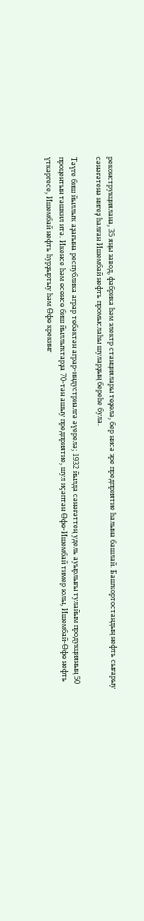реконструкциялана, 35 яңы завод, фабрика һәм электр станциялары төҙөлә, бер нисә эре предприятие һалына башлай. Башҡортостандың нефть сығарыу сәнәғәтенә нигеҙ һалған Ишембай нефть промыслаһы шуларҙың береһе була.

Тәүге биш йыллыҡ аҙағына республика аграр төбәктән аграр-индустриалгә әүерелә; 1932 йылда сәнәғәттең удель ауырлығы тулайым продукцияның 50 процентын тәшкил итә. Икенсе һәм өсөнсө биш йыллыҡтарҙа 70-тән ашыу предприятие, шул иҫәптән Өфө-Ишембай тимер юлы, Ишембай-Өфө нефть үткәргесе, Ишембай нефть һурҙыртыу һәм Өфө крекинг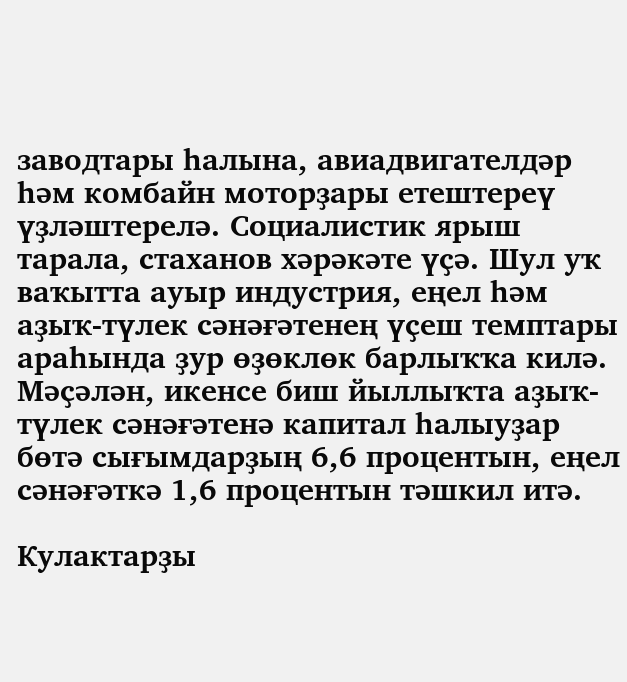заводтары һалына, авиадвигателдәр һәм комбайн моторҙары етештереү үҙләштерелә. Социалистик ярыш тарала, стаханов хәрәкәте үҫә. Шул уҡ ваҡытта ауыр индустрия, еңел һәм аҙыҡ-түлек сәнәғәтенең үҫеш темптары араһында ҙур өҙөклөк барлыҡҡа килә. Мәҫәлән, икенсе биш йыллыҡта аҙыҡ-түлек сәнәғәтенә капитал һалыуҙар бөтә сығымдарҙың 6,6 процентын, еңел сәнәғәткә 1,6 процентын тәшкил итә.

Кулактарҙы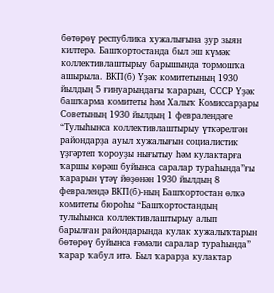бөтөрөү республика хужалығына ҙур зыян килтерә. Башҡортостанда был эш күмәк коллективлаштырыу барышында тормошҡа ашырыла. ВКП(б) Үҙәк комитетының 1930 йылдың 5 ғинуарындағы ҡарарын, СССР Үҙәк башҡарма комитеты һәм Халыҡ Комиссарҙары Советының 1930 йылдың 1 февралендәге “Тулыһынса коллективлаштырыу үткәрелгән райондарҙа ауыл хужалығын социалистик үҙгәртеп ҡороуҙы нығытыу һәм кулактарға ҡаршы көрәш буйынса саралар тураһында”ғы ҡарарын үтәү йөҙөнән 1930 йылдың 8 февралендә ВКП(б)-ның Башҡортостан өлкә комитеты бюроһы “Башҡортостандың тулыһынса коллективлаштырыу алып барылған райондарында кулак хужалыҡтарын бөтөрөү буйынса ғәмәли саралар тураһында” ҡарар ҡабул итә. Был ҡарарҙа кулактар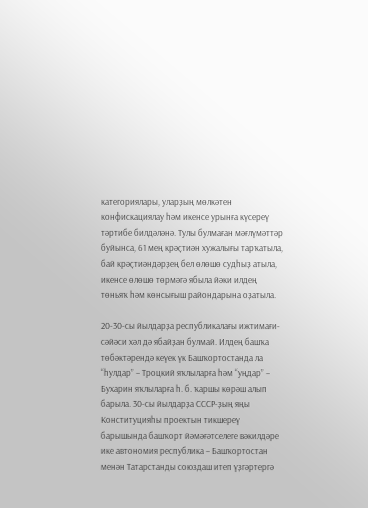категориялары, уларҙың мөлкәтен конфискациялау һәм икенсе урынға күсереү тәртибе билдәләнә. Тулы булмаған мәғлүмәттәр буйынса, 61 мең крәҫтиән хужалығы тарҡатыла, бай крәҫтиәндәрҙең бел өлөшө судһыҙ атыла, икенсе өлөшө төрмәгә ябыла йәки илдең төньяҡ һәм көнсығыш райондарына оҙатыла.

20-30-сы йылдарҙа республикалағы ижтимағи-сәйәси хәл дә ябайҙан булмай. Илдең башҡа төбәктәрендә кеүек үк Башҡортостанда ла “һулдар” – Троцкий яҡлыларға һәм “уңдар” – Бухарин яҡлыларға һ. б. ҡаршы көрәш алып барыла. 30-сы йылдарҙа СССР-ҙың яңы Конституцияһы проектын тикшереү барышында башҡорт йәмәғәтселеге вәкилдәре ике автономия республика – Башҡортостан менән Татарстанды союздаш итеп үҙгәртергә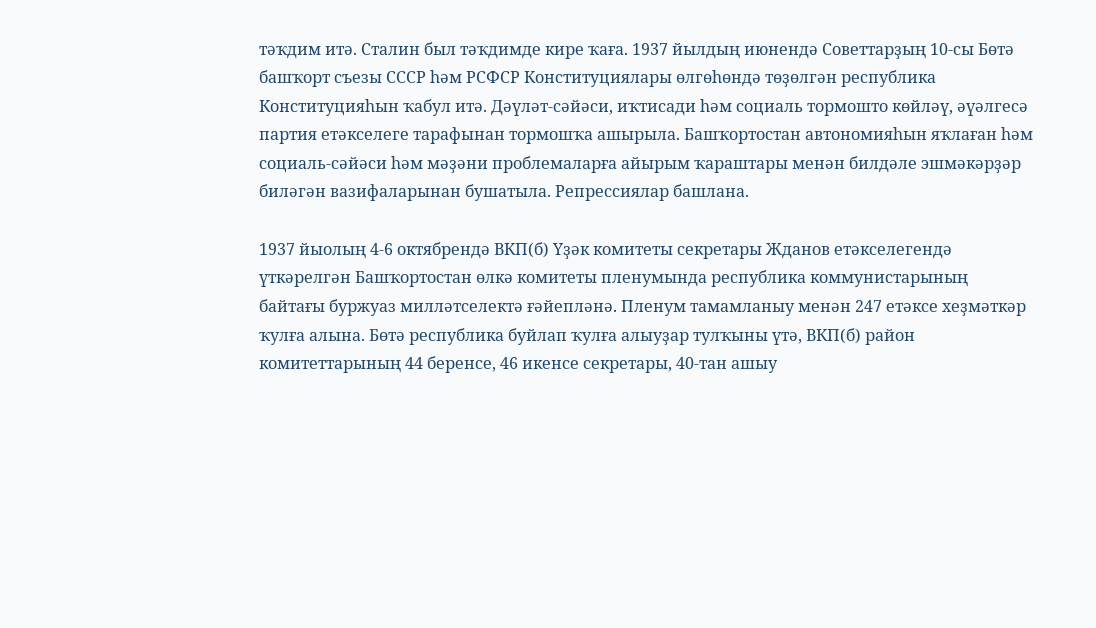тәҡдим итә. Сталин был тәҡдимде кире ҡаға. 1937 йылдың июнендә Советтарҙың 10-сы Бөтә башҡорт съезы СССР һәм РСФСР Конституциялары өлгөһөндә төҙөлгән республика Конституцияһын ҡабул итә. Дәүләт-сәйәси, иҡтисади һәм социаль тормошто көйләү, әүәлгесә партия етәкселеге тарафынан тормошҡа ашырыла. Башҡортостан автономияһын яҡлаған һәм социаль-сәйәси һәм мәҙәни проблемаларға айырым ҡараштары менән билдәле эшмәкәрҙәр биләгән вазифаларынан бушатыла. Репрессиялар башлана.

1937 йыолың 4-6 октябрендә ВКП(б) Үҙәк комитеты секретары Жданов етәкселегендә үткәрелгән Башҡортостан өлкә комитеты пленумында республика коммунистарының байтағы буржуаз милләтселектә ғәйепләнә. Пленум тамамланыу менән 247 етәксе хеҙмәткәр ҡулға алына. Бөтә республика буйлап ҡулға алыуҙар тулҡыны үтә, ВКП(б) район комитеттарының 44 беренсе, 46 икенсе секретары, 40-тан ашыу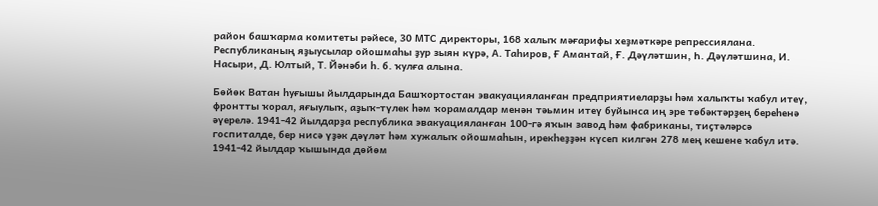район башҡарма комитеты рәйесе, 30 МТС директоры, 168 халыҡ мәғарифы хеҙмәткәре репрессиялана. Республиканың яҙыусылар ойошмаһы ҙур зыян күрә, А. Таһиров, Ғ Амантай, Ғ. Дәүләтшин, Һ. Дәүләтшина, И. Насыри, Д. Юлтый, Т. Йәнәби һ. б. ҡулға алына.

Бөйөк Ватан һуғышы йылдарында Башҡортостан эвакуацияланған предприятиеларҙы һәм халыҡты ҡабул итеү, фронтты ҡорал, яғыулыҡ, аҙыҡ-түлек һәм ҡорамалдар менән тәьмин итеү буйынса иң эре төбәктәрҙең береһенә әүерелә. 1941-42 йылдарҙа республика эвакуацияланған 100-гә яҡын завод һәм фабриканы, тиҫтәләрсә госпиталде, бер нисә үҙәк дәүләт һәм хужалыҡ ойошмаһын, ирекһеҙҙән күсеп килгән 278 мең кешене ҡабул итә. 1941-42 йылдар ҡышында дөйөм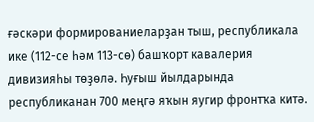ғәскәри формированиеларҙан тыш, республикала ике (112-се һәм 113-сө) башҡорт кавалерия дивизияһы төҙөлә. Һуғыш йылдарында республиканан 700 меңгә яҡын яугир фронтҡа китә.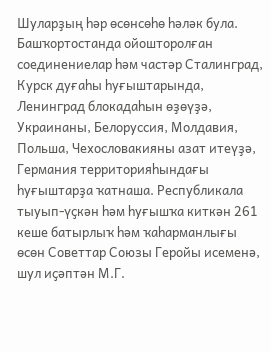Шуларҙың һәр өсөнсөһө һәләк була. Башҡортостанда ойошторолған соединениелар һәм частәр Сталинград, Курск дуғаһы һуғыштарында, Ленинград блокадаһын өҙөүҙә, Украинаны, Белоруссия, Молдавия, Польша, Чехословакияны азат итеүҙә, Германия территорияһындағы һуғыштарҙа ҡатнаша. Республикала тыуып-үҫкән һәм һуғышҡа киткән 261 кеше батырлыҡ һәм ҡаһарманлығы өсөн Советтар Союзы Геройы исеменә, шул иҫәптән М.Г.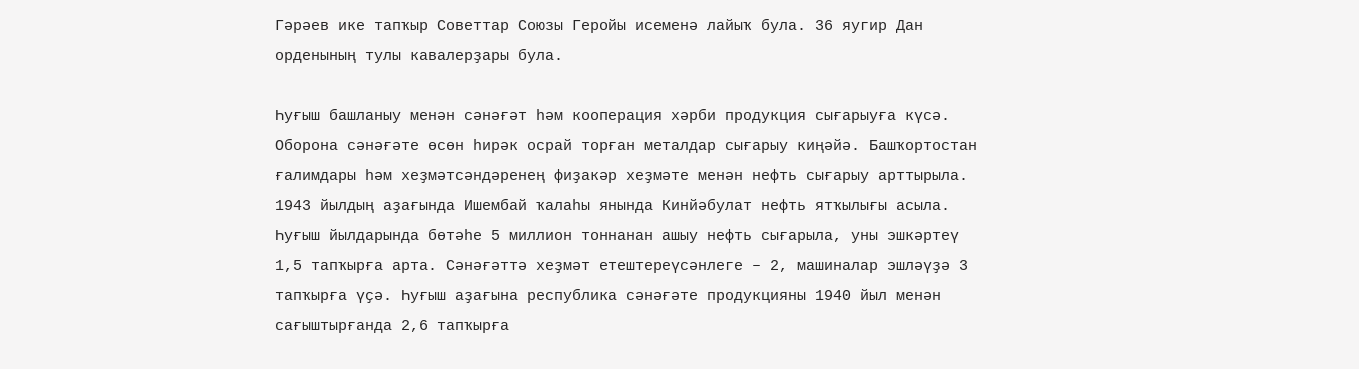Гәрәев ике тапҡыр Советтар Союзы Геройы исеменә лайыҡ була. 36 яугир Дан орденының тулы кавалерҙары була.

Һуғыш башланыу менән сәнәғәт һәм кооперация хәрби продукция сығарыуға күсә. Оборона сәнәғәте өсөн һирәк осрай торған металдар сығарыу киңәйә. Башҡортостан ғалимдары һәм хеҙмәтсәндәренең фиҙакәр хеҙмәте менән нефть сығарыу арттырыла. 1943 йылдың аҙағында Ишембай ҡалаһы янында Кинйәбулат нефть ятҡылығы асыла. Һуғыш йылдарында бөтәһе 5 миллион тоннанан ашыу нефть сығарыла, уны эшкәртеү 1,5 тапҡырға арта. Сәнәғәттә хеҙмәт етештереүсәнлеге – 2, машиналар эшләүҙә 3 тапҡырға үҫә. Һуғыш аҙағына республика сәнәғәте продукцияны 1940 йыл менән сағыштырғанда 2,6 тапҡырға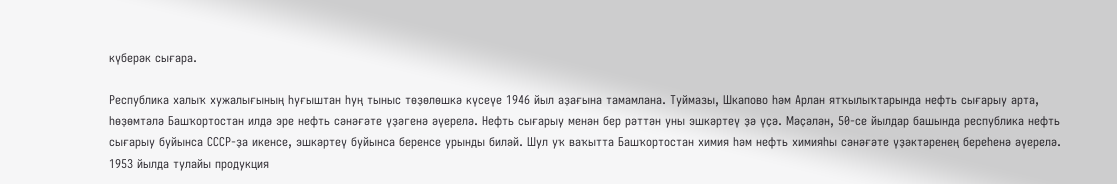күберәк сығара.

Республика халыҡ хужалығының һуғыштан һуң тыныс төҙөлөшкә күсеүе 1946 йыл аҙағына тамамлана. Туймазы, Шкапово һәм Арлан ятҡылыҡтарында нефть сығарыу арта, һөҙөмтәлә Башҡортостан илдә эре нефть сәнәғәте үҙәгенә әүерелә. Нефть сығарыу менән бер рәттән уны эшкәртеү ҙә үҫә. Мәҫәлән, 50-се йылдар башында республика нефть сығарыу буйынса СССР-ҙа икенсе, эшкәртеү буйынса беренсе урынды биләй. Шул уҡ ваҡытта Башҡортостан химия һәм нефть химияһы сәнәғәте үҙәктәренең береһенә әүерелә. 1953 йылда тулайы продукция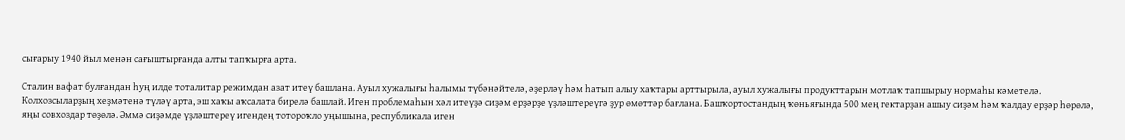сығарыу 1940 йыл менән сағыштырғанда алты тапҡырға арта.

Сталин вафат булғандан һуң илде тоталитар режимдан азат итеү башлана. Ауыл хужалығы һалымы түбәнәйтелә, әҙерләү һәм һатып алыу хаҡтары арттырыла, ауыл хужалығы продукттарын мотлаҡ тапшырыу нормаһы кәметелә. Колхозсыларҙың хеҙмәтенә түләү арта, эш хаҡы аҡсалата бирелә башлай. Иген проблемаһын хәл итеүҙә сиҙәм ерҙәрҙе үҙләштереүгә ҙур өмөттәр бағлана. Башҡортостандың ҡөньяғында 500 мең гектарҙан ашыу сиҙәм һәм ҡалдау ерҙәр һөрөлә, яңы совхоздар төҙөлә. Әммә сиҙәмде үҙләштереү игендең тотороҡло уңышына, республикала иген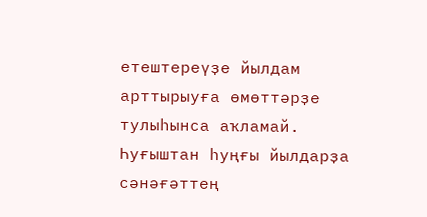етештереүҙе йылдам арттырыуға өмөттәрҙе тулыһынса аҡламай. Һуғыштан һуңғы йылдарҙа сәнәғәттең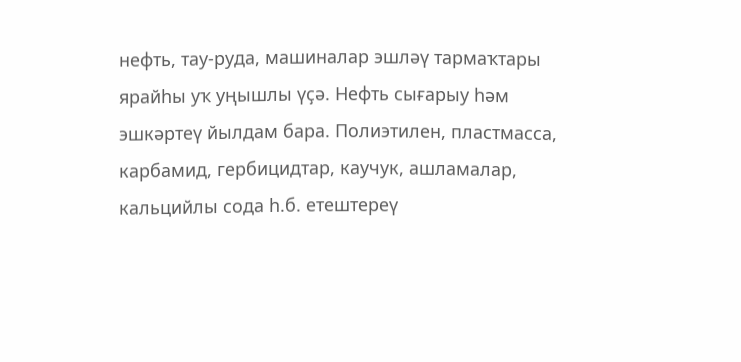нефть, тау-руда, машиналар эшләү тармаҡтары ярайһы уҡ уңышлы үҫә. Нефть сығарыу һәм эшкәртеү йылдам бара. Полиэтилен, пластмасса, карбамид, гербицидтар, каучук, ашламалар, кальцийлы сода һ.б. етештереү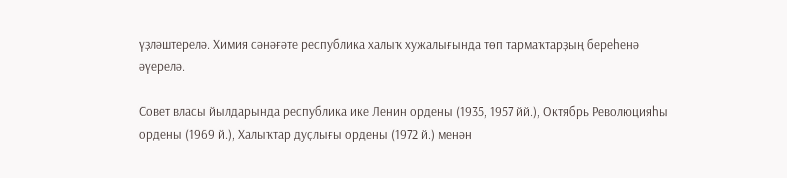үҙләштерелә. Химия сәнәғәте республика халыҡ хужалығында төп тармаҡтарҙың береһенә әүерелә.

Совет власы йылдарында республика ике Ленин ордены (1935, 1957 йй.), Октябрь Революцияһы ордены (1969 й.), Халыҡтар дуҫлығы ордены (1972 й.) менән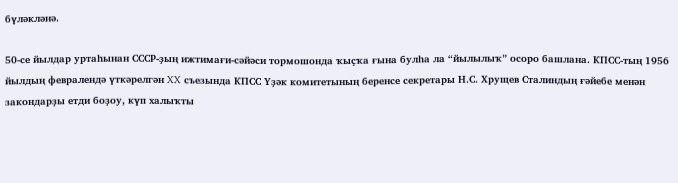бүләкләнә.

50-се йылдар уртаһынан СССР-ҙың ижтимағи-сәйәси тормошонда ҡыҫҡа ғына булһа ла “йылылыҡ” осоро башлана. КПСС-тың 1956 йылдың февралендә үткәрелгән XX съезында КПСС Үҙәк комитетының беренсе секретары Н.С. Хрущев Сталиндың ғәйебе менән закондарҙы етди боҙоу, күп халыҡты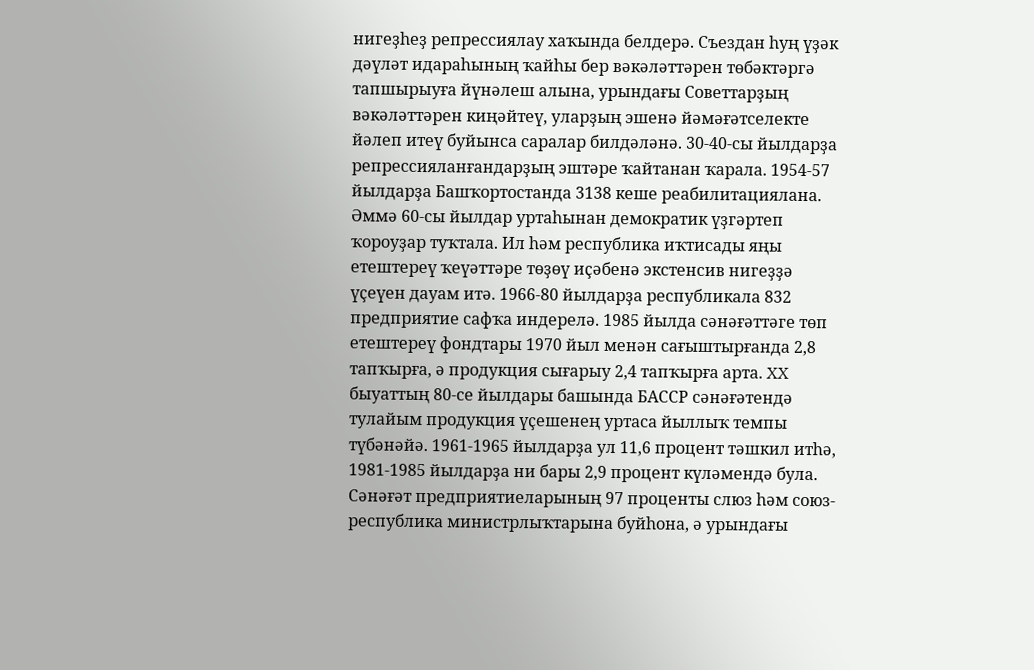нигеҙһеҙ репрессиялау хаҡында белдерә. Съездан һуң үҙәк дәүләт идараһының ҡайһы бер вәкәләттәрен төбәктәргә тапшырыуға йүнәлеш алына, урындағы Советтарҙың вәкәләттәрен киңәйтеү, уларҙың эшенә йәмәғәтселекте йәлеп итеү буйынса саралар билдәләнә. 30-40-сы йылдарҙа репрессияланғандарҙың эштәре ҡайтанан ҡарала. 1954-57 йылдарҙа Башҡортостанда 3138 кеше реабилитациялана. Әммә 60-сы йылдар уртаһынан демократик үҙгәртеп ҡороуҙар туҡтала. Ил һәм республика иҡтисады яңы етештереү ҡеүәттәре төҙөү иҫәбенә экстенсив нигеҙҙә үҫеүен дауам итә. 1966-80 йылдарҙа республикала 832 предприятие сафҡа индерелә. 1985 йылда сәнәғәттәге төп етештереү фондтары 1970 йыл менән сағыштырғанда 2,8 тапҡырға, ә продукция сығарыу 2,4 тапҡырға арта. XX быуаттың 80-се йылдары башында БАССР сәнәғәтендә тулайым продукция үҫешенең уртаса йыллыҡ темпы түбәнәйә. 1961-1965 йылдарҙа ул 11,6 процент тәшкил итһә, 1981-1985 йылдарҙа ни бары 2,9 процент күләмендә була. Сәнәғәт предприятиеларының 97 проценты слюз һәм союз-республика министрлыҡтарына буйһона, ә урындағы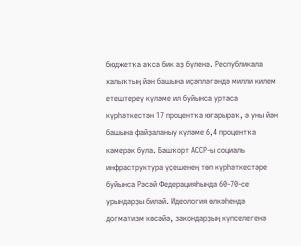бюджетҡа аҡса бик аҙ бүленә. Республикала халыҡтың йән башына иҫәпләгәндә милли килем етештереү күләме ил буйынса уртаса күрһәткестән 17 процентҡа юғарыраҡ, ә уны йән башына файҙаланыу күләме 6,4 процентҡа кәмерәк була. Башҡорт АССР-ы социаль инфраструктура үҫешенең төп күрһәткестәре буйынса Рәсәй Федерацияһында 60-70-се урындарҙы биләй. Идеология өлкәһендә догматизм көсәйә, закондарҙың күпселегенә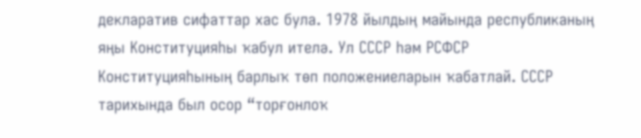декларатив сифаттар хас була. 1978 йылдың майында республиканың яңы Конституцияһы ҡабул ителә. Ул СССР һәм РСФСР Конституцияһының барлыҡ төп положениеларын ҡабатлай. СССР тарихында был осор “торғонлоҡ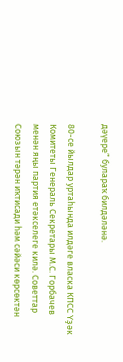дәүере” булараҡ билдәләнә.

80-се йылдар уртаһында илдәге власка КПСС Үҙәк Комитеты Генераль Секретары М.С. Горбачев менән яңы партия етәкселеге килә. Советтар Союзын тәрән иҡтисади һәм сәйәси көрсөктән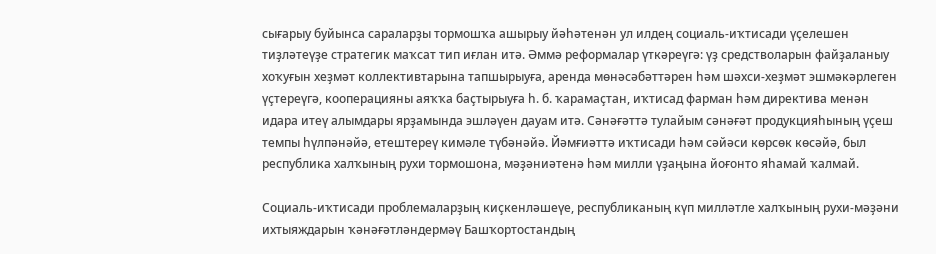сығарыу буйынса сараларҙы тормошҡа ашырыу йәһәтенән ул илдең социаль-иҡтисади үҫелешен тиҙләтеүҙе стратегик маҡсат тип иғлан итә. Әммә реформалар үткәреүгә: үҙ средстволарын файҙаланыу хоҡуғын хеҙмәт коллективтарына тапшырыуға, аренда мөнәсәбәттәрен һәм шәхси-хеҙмәт эшмәкәрлеген үҫтереүгә, кооперацияны аяҡҡа баҫтырыуға һ. б. ҡарамаҫтан, иҡтисад фарман һәм директива менән идара итеү алымдары ярҙамында эшләүен дауам итә. Сәнәғәттә тулайым сәнәғәт продукцияһының үҫеш темпы һүлпәнәйә, етештереү кимәле түбәнәйә. Йәмғиәттә иҡтисади һәм сәйәси көрсөк көсәйә, был республика халҡының рухи тормошона, мәҙәниәтенә һәм милли үҙаңына йоғонто яһамай ҡалмай.

Социаль-иҡтисади проблемаларҙың киҫкенләшеүе, республиканың күп милләтле халҡының рухи-мәҙәни ихтыяждарын ҡәнәғәтләндермәү Башҡортостандың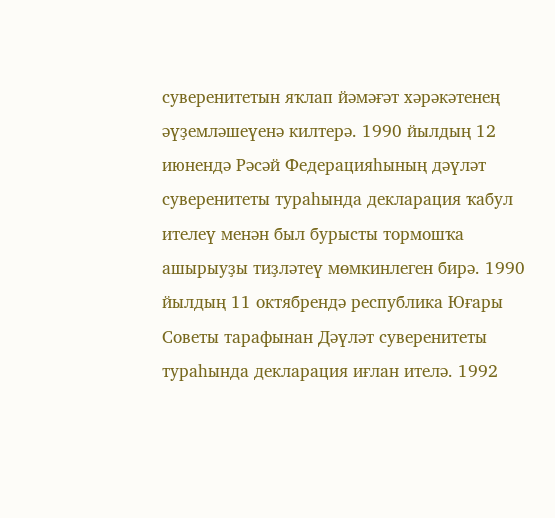суверенитетын яҡлап йәмәғәт хәрәкәтенең әүҙемләшеүенә килтерә. 1990 йылдың 12 июнендә Рәсәй Федерацияһының дәүләт суверенитеты тураһында декларация ҡабул ителеү менән был бурысты тормошҡа ашырыуҙы тиҙләтеү мөмкинлеген бирә. 1990 йылдың 11 октябрендә республика Юғары Советы тарафынан Дәүләт суверенитеты тураһында декларация иғлан ителә. 1992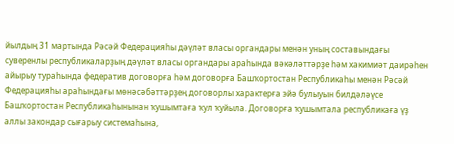йылдың 31 мартында Рәсәй Федерацияһы дәүләт власы органдары менән уның составындағы суверенлы республикаларҙың дәүләт власы органдары араһында вәкәләттәрҙе һәм хакимиәт даирәһен айырыу тураһында федератив договорға һәм договорға Башҡортостан Республикаһы менән Рәсәй Федерацияһы араһындағы мөнәсәбәттәрҙең договорлы характерға эйә булыуын билдәләүсе Башҡортостан Республикаһынынан ҡушымтаға ҡул ҡуйыла. Договорға ҡушымтала республикаға үҙ аллы закондар сығарыу системаһына,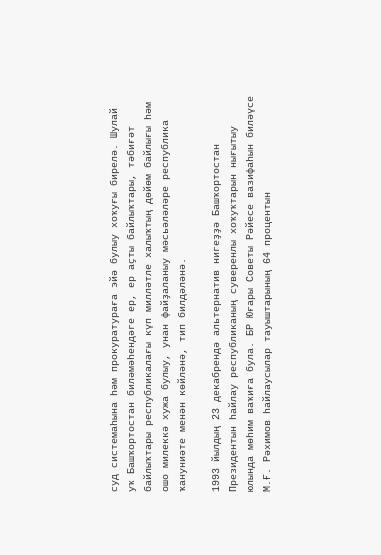суд системаһына һәм прокуратураға эйә булыу хоҡуғы бирелә. Шулай уҡ Башҡортостан биләмәһендәге ер, ер аҫты байлыҡтары, тәбиғәт байлыҡтары республикалағы күп милләтле халыҡтың дөйөм байлығы һәм ошо милеккә хужа булыу, унан файҙаланыу мәсьәләләре республика ҡануниәте менән көйләнә, тип билдәләнә.

1993 йылдың 23 декабрендә альтернатив нигеҙҙә Башҡортостан Президентын һайлау республиканың суверенлы хоҡуҡтарын нығытыу юлында мөһим ваҡиға була. БР Юғары Советы Рәйесе вазифаһын биләүсе М.Ғ. Рәхимов һайлаусылар тауыштарының 64 процентын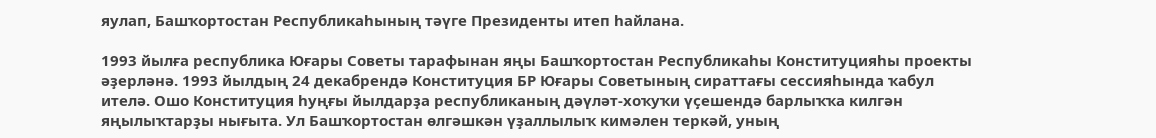яулап, Башҡортостан Республикаһының тәүге Президенты итеп һайлана.

1993 йылға республика Юғары Советы тарафынан яңы Башҡортостан Республикаһы Конституцияһы проекты әҙерләнә. 1993 йылдың 24 декабрендә Конституция БР Юғары Советының сираттағы сессияһында ҡабул ителә. Ошо Конституция һуңғы йылдарҙа республиканың дәүләт-хоҡуҡи үҫешендә барлыҡҡа килгән яңылыҡтарҙы нығыта. Ул Башҡортостан өлгәшкән үҙаллылыҡ кимәлен теркәй, уның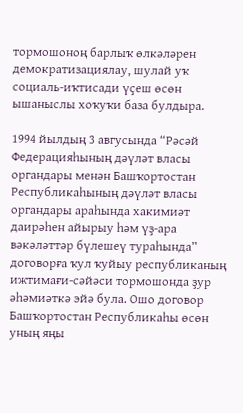тормошоноң барлыҡ өлкәләрен демократизациялау, шулай уҡ социаль-иҡтисади үҫеш өсөн ышаныслы хоҡуҡи база булдыра.

1994 йылдың 3 авгусында “Рәсәй Федерацияһының дәүләт власы органдары менән Башҡортостан Республикаһының дәүләт власы органдары араһында хакимиәт даирәһен айырыу һәм үҙ-ара вәкәләттәр бүлешеү тураһында” договорға ҡул ҡуйыу республиканың ижтимағи-сәйәси тормошонда ҙур әһәмиәткә эйә була. Ошо договор Башҡортостан Республикаһы өсөн уның яңы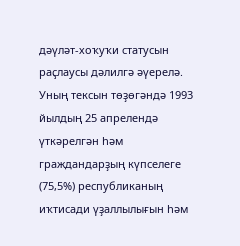дәүләт-хоҡуҡи статусын раҫлаусы дәлилгә әүерелә. Уның тексын төҙөгәндә 1993 йылдың 25 апрелендә үткәрелгән һәм граждандарҙың күпселеге (75,5%) республиканың иҡтисади үҙаллылығын һәм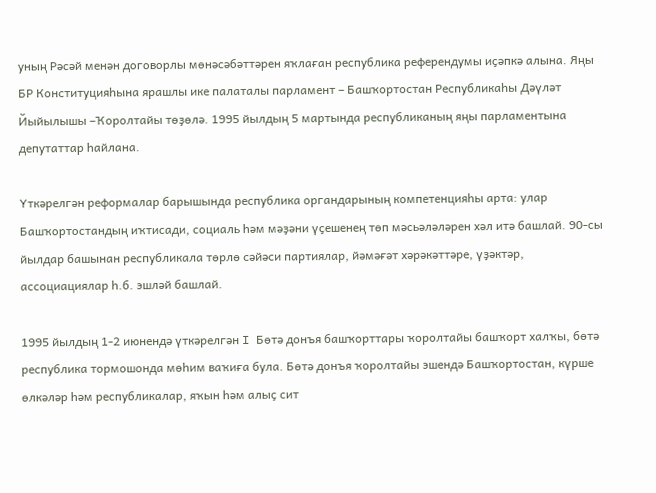уның Рәсәй менән договорлы мөнәсәбәттәрен яҡлаған республика референдумы иҫәпкә алына. Яңы БР Конституцияһына ярашлы ике палаталы парламент – Башҡортостан Республикаһы Дәүләт Йыйылышы –Ҡоролтайы төҙөлә. 1995 йылдың 5 мартында республиканың яңы парламентына депутаттар һайлана.

Үткәрелгән реформалар барышында республика органдарының компетенцияһы арта: улар Башҡортостандың иҡтисади, социаль һәм мәҙәни үҫешенең төп мәсьәләләрен хәл итә башлай. 90-сы йылдар башынан республикала төрлө сәйәси партиялар, йәмәғәт хәрәкәттәре, үҙәктәр, ассоциациялар һ.б. эшләй башлай.

1995 йылдың 1-2 июнендә үткәрелгән I Бөтә донъя башҡорттары ҡоролтайы башҡорт халҡы, бөтә республика тормошонда мөһим ваҡиға була. Бөтә донъя ҡоролтайы эшендә Башҡортостан, күрше өлкәләр һәм республикалар, яҡын һәм алыҫ сит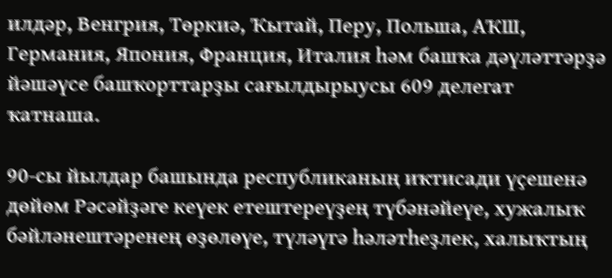илдәр, Венгрия, Төркиә, Ҡытай, Перу, Польша, АҠШ, Германия, Япония, Франция, Италия һәм башҡа дәүләттәрҙә йәшәүсе башҡорттарҙы сағылдырыусы 609 делегат ҡатнаша.

90-сы йылдар башында республиканың иҡтисади үҫешенә дөйөм Рәсәйҙәге кеүек етештереүҙең түбәнәйеүе, хужалыҡ бәйләнештәренең өҙөлөүе, түләүгә һәләтһеҙлек, халыҡтың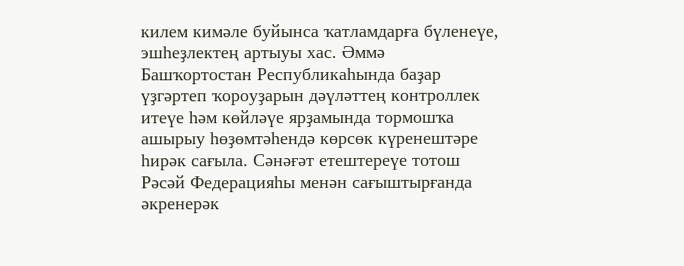килем кимәле буйынса ҡатламдарға бүленеүе, эшһеҙлектең артыуы хас. Әммә Башҡортостан Республикаһында баҙар үҙгәртеп ҡороуҙарын дәүләттең контроллек итеүе һәм көйләүе ярҙамында тормошҡа ашырыу һөҙөмтәһендә көрсөк күренештәре һирәк сағыла. Сәнәғәт етештереүе тотош Рәсәй Федерацияһы менән сағыштырғанда әкренерәк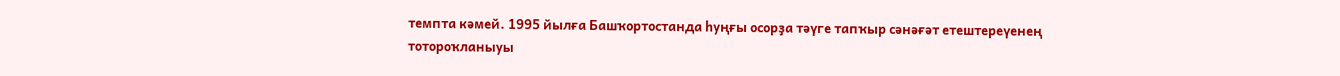темпта кәмей. 1995 йылға Башҡортостанда һуңғы осорҙа тәүге тапҡыр сәнәғәт етештереүенең тотороҡланыуы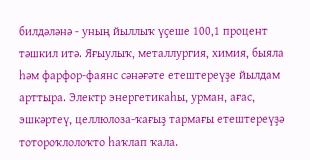билдәләнә - уның йыллыҡ үҫеше 100,1 процент тәшкил итә. Яғыулыҡ, металлургия, химия, быяла һәм фарфор-фаянс сәнәғәте етештереүҙе йылдам арттыра. Электр энергетикаһы, урман, ағас, эшкәртеү, целлюлоза-ҡағыҙ тармағы етештереүҙә тотороҡлолоҡто һаҡлап ҡала.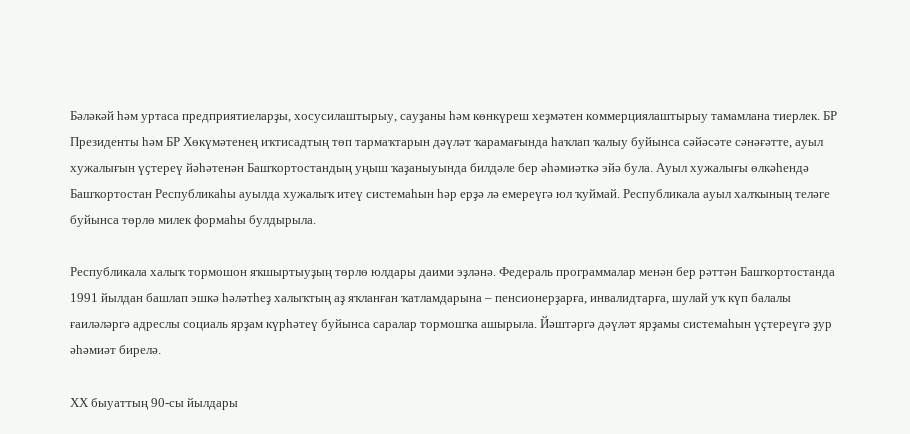Бәләкәй һәм уртаса предприятиеларҙы, хосусилаштырыу, сауҙаны һәм көнкүреш хеҙмәтен коммерциялаштырыу тамамлана тиерлек. БР Президенты һәм БР Хөкүмәтенең иҡтисадтың төп тармаҡтарын дәүләт ҡарамағында һаҡлап ҡалыу буйынса сәйәсәте сәнәғәтте, ауыл хужалығын үҫтереү йәһәтенән Башҡортостандың уңыш ҡаҙаныуында билдәле бер әһәмиәткә эйә була. Ауыл хужалығы өлкәһендә Башҡортостан Республикаһы ауылда хужалыҡ итеү системаһын һәр ерҙә лә емереүгә юл ҡуймай. Республикала ауыл халҡының теләге буйынса төрлө милек формаһы булдырыла.

Республикала халыҡ тормошон яҡшыртыуҙың төрлө юлдары даими эҙләнә. Федераль программалар менән бер рәттән Башҡортостанда 1991 йылдан башлап эшкә һәләтһеҙ халыҡтың аҙ яҡланған ҡатламдарына – пенсионерҙарға, инвалидтарға, шулай уҡ күп балалы ғаиләләргә адреслы социаль ярҙам күрһәтеү буйынса саралар тормошҡа ашырыла. Йәштәргә дәүләт ярҙамы системаһын үҫтереүгә ҙур әһәмиәт бирелә.

ХХ быуаттың 90-сы йылдары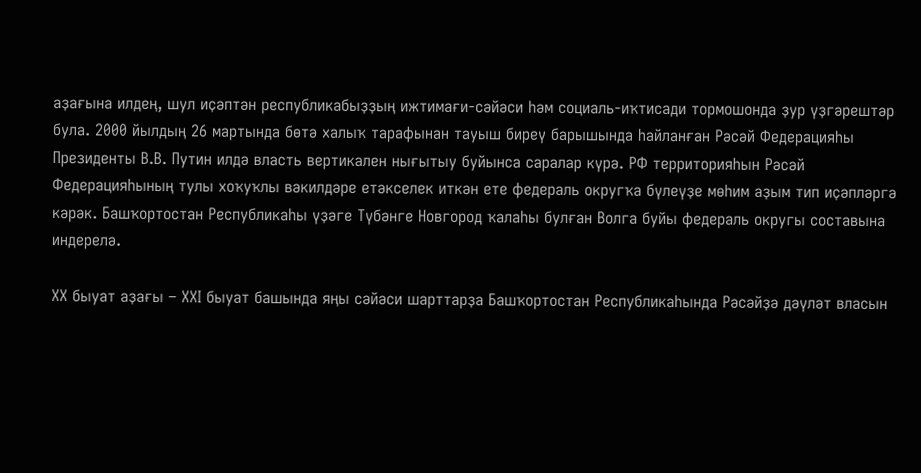аҙағына илдең, шул иҫәптән республикабыҙҙың ижтимағи-сәйәси һәм социаль-иҡтисади тормошонда ҙур үҙгәрештәр була. 2000 йылдың 26 мартында бөтә халыҡ тарафынан тауыш биреү барышында һайланған Рәсәй Федерацияһы Президенты В.В. Путин илдә власть вертикален нығытыу буйынса саралар күрә. РФ территорияһын Рәсәй Федерацияһының тулы хоҡуҡлы вәкилдәре етәкселек иткән ете федераль округҡа бүлеүҙе мөһим аҙым тип иҫәпләргә кәрәк. Башҡортостан Республикаһы үҙәге Түбәнге Новгород ҡалаһы булған Волга буйы федераль округы составына индерелә.

ХХ быуат аҙағы – ХХI быуат башында яңы сәйәси шарттарҙа Башҡортостан Республикаһында Рәсәйҙә дәүләт власын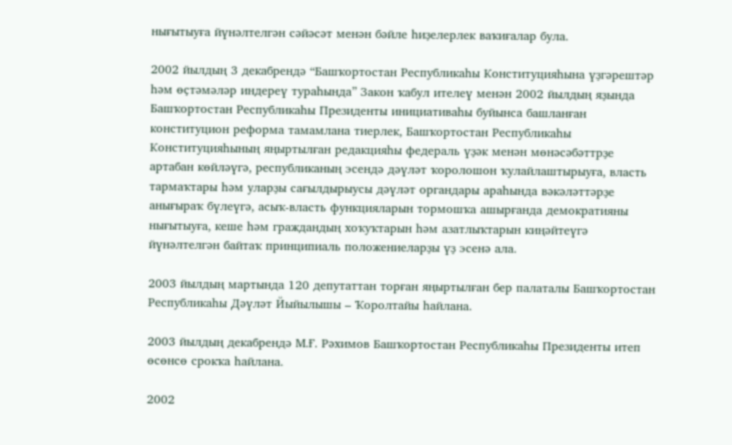нығытыуға йүнәлтелгән сәйәсәт менән бәйле һиҙелерлек ваҡиғалар була.

2002 йылдың 3 декабрендә “Башҡортостан Республикаһы Конституцияһына үҙгәрештәр һәм өҫтәмәләр индереү тураһында” Закон ҡабул ителеү менән 2002 йылдың яҙында Башҡортостан Республикаһы Президенты инициативаһы буйынса башланған конституцион реформа тамамлана тиерлек, Башҡортостан Республикаһы Конституцияһының яңыртылған редакцияһы федераль үҙәк менән мөнәсәбәттрҙе артабан көйләүгә, республиканың эсендә дәүләт ҡоролошон ҡулайлаштырыуға, власть тармаҡтары һәм уларҙы сағылдырыусы дәүләт органдары араһында вәкәләттәрҙе анығыраҡ бүлеүгә, асыҡ-власть функцияларын тормошҡа ашырғанда демократияны нығытыуға, кеше һәм граждандың хоҡуҡтарын һәм азатлыҡтарын киңәйтеүгә йүнәлтелгән байтаҡ принципиаль положениеларҙы үҙ эсенә ала.

2003 йылдың мартында 120 депутаттан торған яңыртылған бер палаталы Башҡортостан Республикаһы Дәүләт Йыйылышы – Ҡоролтайы һайлана.

2003 йылдың декабрендә М.Ғ. Рәхимов Башҡортостан Республикаһы Президенты итеп өсөнсө срокҡа һайлана.

2002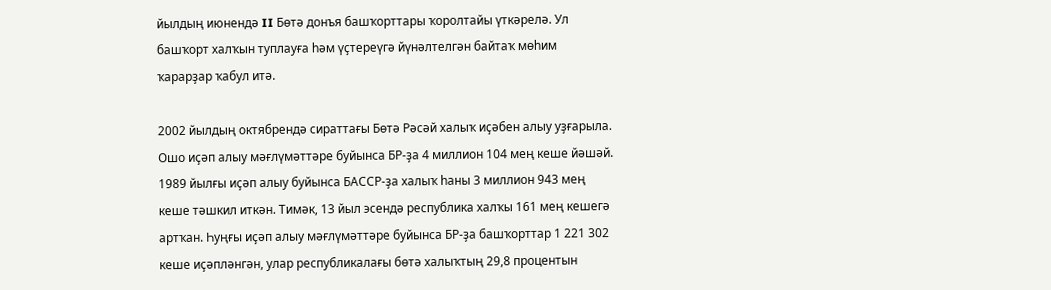йылдың июнендә II Бөтә донъя башҡорттары ҡоролтайы үткәрелә. Ул башҡорт халҡын туплауға һәм үҫтереүгә йүнәлтелгән байтаҡ мөһим ҡарарҙар ҡабул итә.

2002 йылдың октябрендә сираттағы Бөтә Рәсәй халыҡ иҫәбен алыу уҙғарыла. Ошо иҫәп алыу мәғлүмәттәре буйынса БР-ҙа 4 миллион 104 мең кеше йәшәй. 1989 йылғы иҫәп алыу буйынса БАССР-ҙа халыҡ һаны 3 миллион 943 мең кеше тәшкил иткән. Тимәк, 13 йыл эсендә республика халҡы 161 мең кешегә артҡан. Һуңғы иҫәп алыу мәғлүмәттәре буйынса БР-ҙа башҡорттар 1 221 302 кеше иҫәпләнгән, улар республикалағы бөтә халыҡтың 29,8 процентын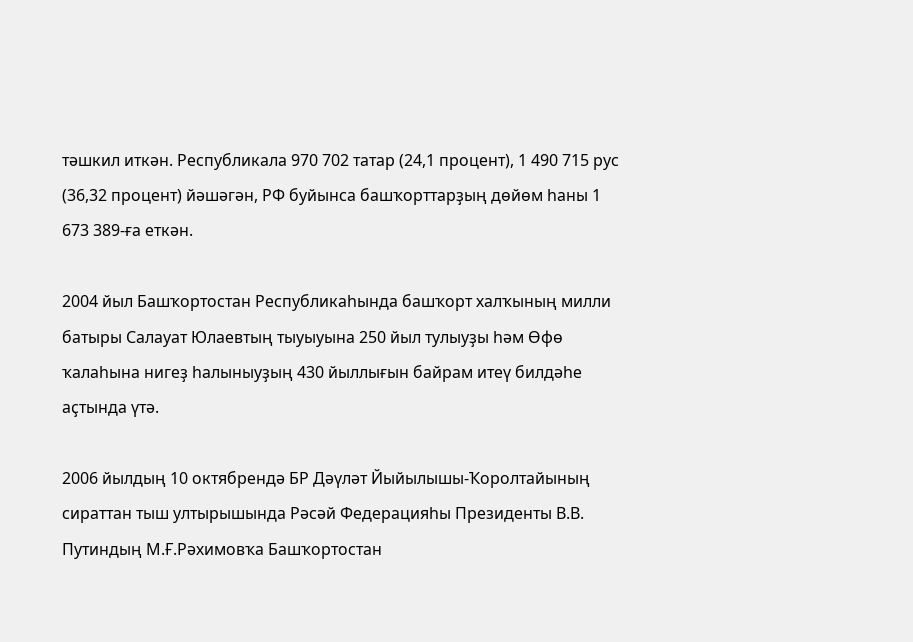тәшкил иткән. Республикала 970 702 татар (24,1 процент), 1 490 715 рус (36,32 процент) йәшәгән, РФ буйынса башҡорттарҙың дөйөм һаны 1 673 389-ға еткән.

2004 йыл Башҡортостан Республикаһында башҡорт халҡының милли батыры Салауат Юлаевтың тыуыуына 250 йыл тулыуҙы һәм Өфө ҡалаһына нигеҙ һалыныуҙың 430 йыллығын байрам итеү билдәһе аҫтында үтә.

2006 йылдың 10 октябрендә БР Дәүләт Йыйылышы-Ҡоролтайының сираттан тыш ултырышында Рәсәй Федерацияһы Президенты В.В. Путиндың М.Ғ.Рәхимовҡа Башҡортостан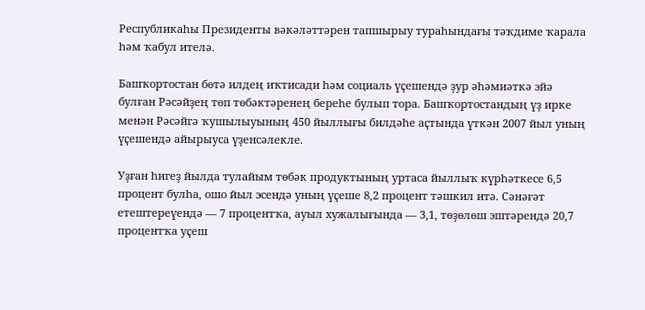Республикаһы Президенты вәкәләттәрен тапшырыу тураһындағы тәҡдиме ҡарала һәм ҡабул ителә.

Башҡортостан бөтә илдең иҡтисади һәм социаль үҫешендә ҙур әһәмиәткә эйә булған Рәсәйҙең төп төбәктәренең береһе булып тора. Башҡортостандың үҙ ирке менән Рәсәйгә ҡушылыуының 450 йыллығы билдәһе аҫтында үткән 2007 йыл уның үҫешендә айырыуса үҙенсәлекле.

Уҙған һигеҙ йылда тулайым төбәк продуктының уртаса йыллыҡ күрһәткесе 6,5 процент булһа, ошо йыл эсендә уның үҫеше 8,2 процент тәшкил итә. Сәнәғәт етештереүендә — 7 процентҡа, ауыл хужалығында — 3,1, төҙөлөш эштәрендә 20,7 процентҡа уҫеш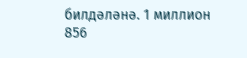билдәләнә. 1 миллион 856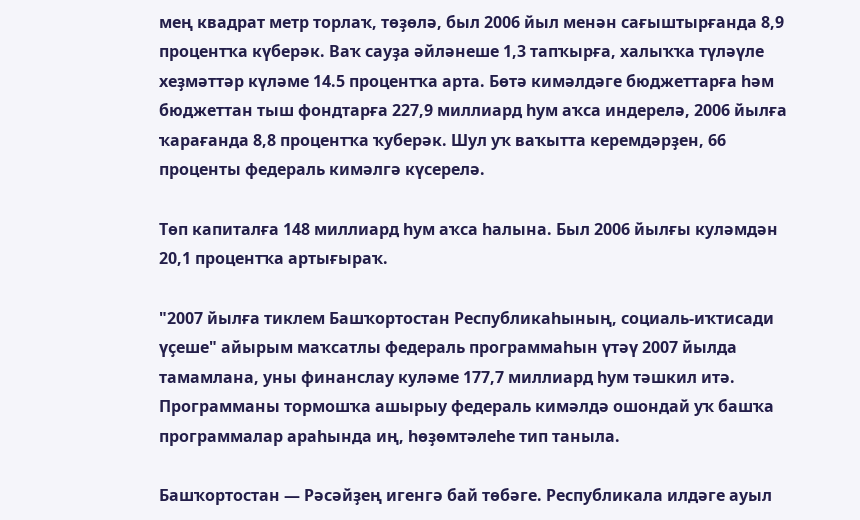мең квадрат метр торлаҡ, төҙөлә, был 2006 йыл менән сағыштырғанда 8,9 процентҡа күберәк. Ваҡ сауҙа әйләнеше 1,3 тапҡырға, халыҡҡа түләүле хеҙмәттәр күләме 14.5 процентҡа арта. Бөтә кимәлдәге бюджеттарға һәм бюджеттан тыш фондтарға 227,9 миллиард һум аҡса индерелә, 2006 йылға ҡарағанда 8,8 процентҡа ҡуберәк. Шул уҡ ваҡытта керемдәрҙен, 66 проценты федераль кимәлгә күсерелә.

Төп капиталға 148 миллиард һум аҡса һалына. Был 2006 йылғы куләмдән 20,1 процентҡа артығыраҡ.

"2007 йылға тиклем Башҡортостан Республикаһының, социаль-иҡтисади үҫеше" айырым маҡсатлы федераль программаһын үтәү 2007 йылда тамамлана, уны финанслау куләме 177,7 миллиард һум тәшкил итә. Программаны тормошҡа ашырыу федераль кимәлдә ошондай уҡ башҡа программалар араһында иң, һөҙөмтәлеһе тип таныла.

Башҡортостан — Рәсәйҙең игенгә бай төбәге. Республикала илдәге ауыл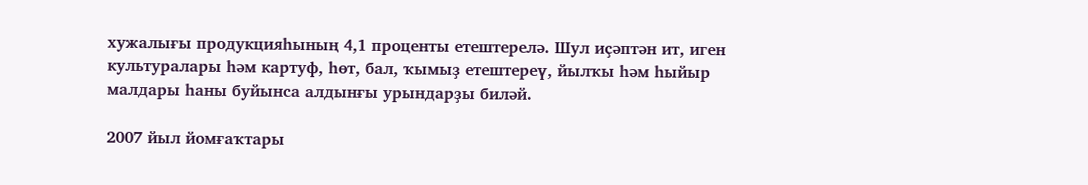хужалығы продукцияһының 4,1 проценты етештерелә. Шул иҫәптән ит, иген культуралары һәм картуф, һөт, бал, ҡымыҙ етештереү, йылҡы һәм һыйыр малдары һаны буйынса алдынғы урындарҙы биләй.

2007 йыл йомғаҡтары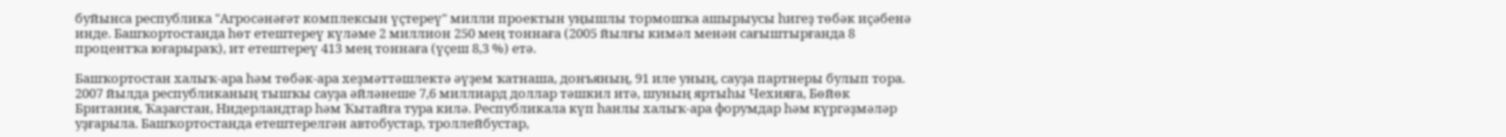буйынса республика "Агросәнәғәт комплексын үҫтереү" милли проектын уңышлы тормошҡа ашырыусы һигеҙ төбәк иҫәбенә инде. Башҡортостанда һөт етештереү күләме 2 миллион 250 мең тоннаға (2005 йылғы кимәл менән сағыштырғанда 8 процентҡа юғарыраҡ), ит етештереү 413 мең тоннаға (үҫеш 8,3 %) етә.

Башҡортостан халыҡ-ара һәм төбәк-ара хеҙмәттәшлектә әүҙем ҡатнаша, донъяның, 91 иле уның, сауҙа партнеры булып тора. 2007 йылда республиканың тышҡы сауҙа әйләнеше 7,6 миллиард доллар тәшкил итә, шуның яртыһы Чехияға, Бөйөк Британия, Ҡаҙағстан, Нидерландтар һәм Ҡытайға тура килә. Республикала күп һанлы халыҡ-ара форумдар һәм күргәҙмәләр уҙғарыла. Башҡортостанда етештерелгән автобустар, троллейбустар,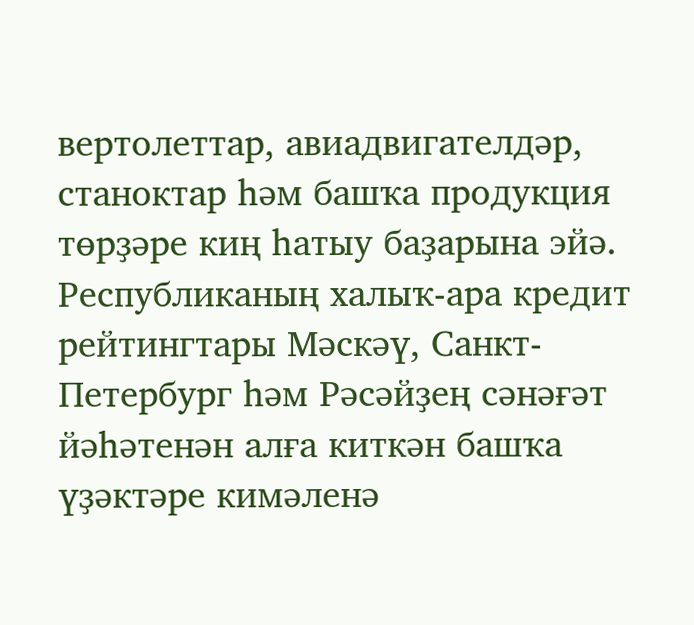вертолеттар, авиадвигателдәр, станоктар һәм башҡа продукция төрҙәре киң һатыу баҙарына эйә. Республиканың халыҡ-ара кредит рейтингтары Мәскәү, Санкт-Петербург һәм Рәсәйҙең сәнәғәт йәһәтенән алғa киткән башҡа үҙәктәре кимәленә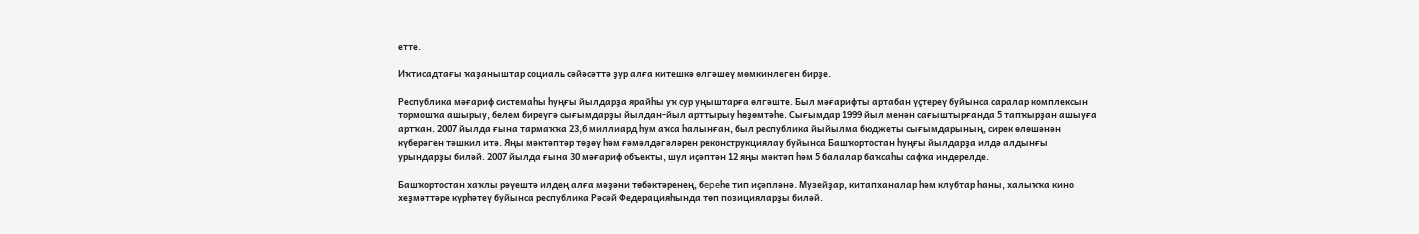етте.

Иҡтисадтағы ҡаҙаныштар социаль сәйәсәттә ҙур алға китешкә өлгәшеү мөмкинлеген бирҙе.

Республика мәғариф системаһы һуңғы йылдарҙа ярайһы уҡ сур уңыштарға өлгәште. Был мәғарифты артабан үҫтереү буйынса саралар комплексын тормошҡа ашырыу, белем биреүгә сығымдарҙы йылдан-йыл арттырыу һөҙөмтәһе. Сығымдар 1999 йыл менән сағыштырғанда 5 тапҡырҙан ашыуға артҡан. 2007 йылда ғына тармаҡҡа 23,6 миллиард һум аҡса һалынған, был республика йыйылма бюджеты сығымдарының, сирек өлөшәнән күберәген тәшкил итә. Яңы мәктәптәр төҙөү һәм ғәмәлдәгәләрен реконструкциялау буйынса Башҡортостан һуңғы йылдарҙа илдә алдынғы урындарҙы биләй. 2007 йылда ғына 30 мәғариф объекты, шул иҫәптән 12 яңы мәктәп һәм 5 балалар баҡсаһы сафҡа индерелде.

Башҡортостан хаҡлы рәүештә илдең алға мәҙәни төбәктәренең, бepeһe тип иҫәпләнә. Музейҙар, китапханалар һәм клубтар һаны, халыҡҡа кино хеҙмәттәре күрһәтеү буйынса республика Рәсәй Федерацияһында төп позицияларҙы биләй.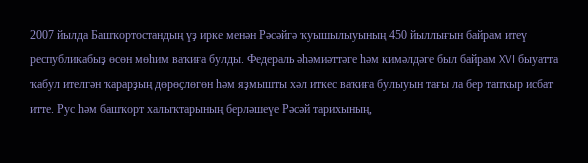2007 йылда Башҡортостандың үҙ ирке менән Рәсәйгә ҡуышылыуының 450 йыллығын байрам итеү республикабыҙ өсөн мөһим ваҡиға булды. Федераль әһәмиәттәге һәм кимәлдәге был байрам XVI быуатта ҡабул ителгән ҡарарҙың дөрөҫлөгөн һәм яҙмышты хәл иткес ваҡиға булыуын тағы ла бер тапҡыр исбат итте. Рус һәм башҡорт халыҡтарының берләшеүе Рәсәй тарихының,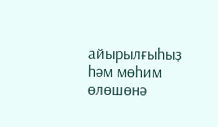айырылғыһыҙ һәм мөһим өлөшөнә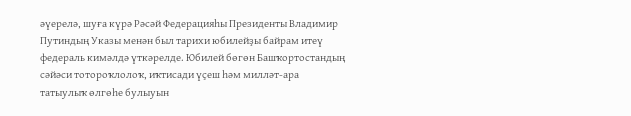әүерелә, шуға күрә Рәсәй Федерацияһы Президенты Владимир Путиндың Указы менән был тарихи юбилейҙы байрам итеү федераль кимәлдә үткәрелде. Юбилей бөгөн Башҡортостандың сәйәси тотороҡлолоҡ, иҡтисади үҫеш һәм милләт-ара татыулыҡ өлгөһе булыуын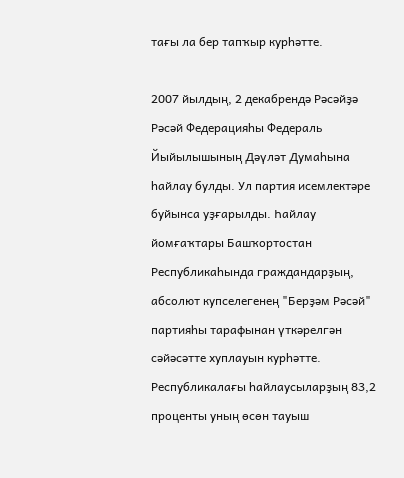тағы ла бер тапҡыр курһәтте.

2007 йылдың, 2 декабрендә Рәсәйҙә Рәсәй Федерацияһы Федераль Йыйылышының Дәүләт Думаһына һайлау булды. Ул партия исемлектәре буйынса уҙғарылды. Һайлау йомғаҡтары Башҡортостан Республикаһында граждандарҙың, абсолют купселегенең "Берҙәм Рәсәй" партияһы тарафынан үткәрелгән сәйәсәтте хуплауын курһәтте. Республикалағы һайлаусыларҙың 83,2 проценты уның өсөн тауыш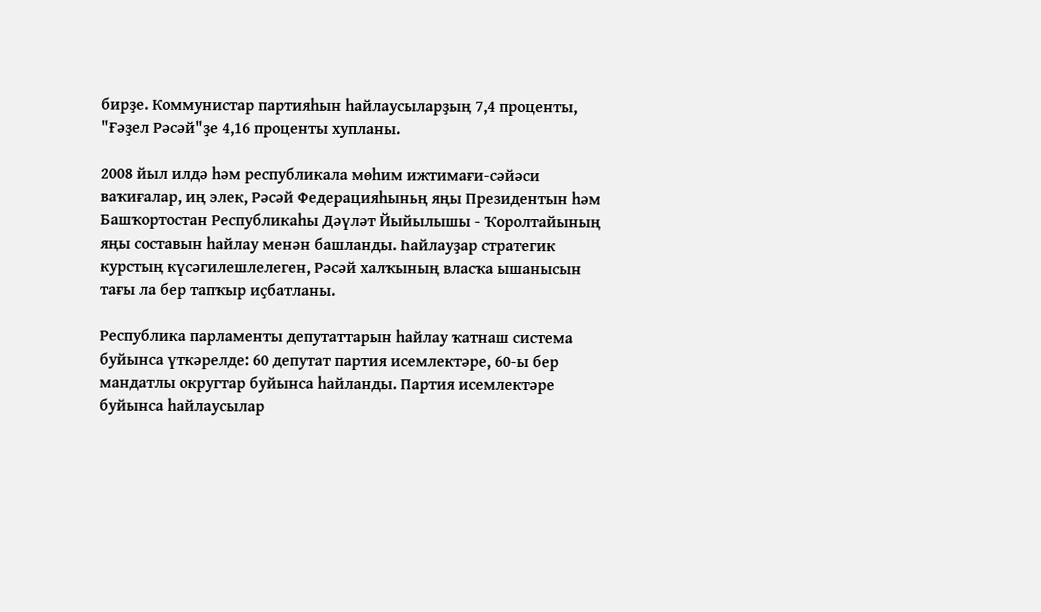бирҙе. Коммунистар партияһын һайлаусыларҙың 7,4 проценты, "Ғәҙел Рәсәй"ҙе 4,16 проценты хупланы.

2008 йыл илдә һәм республикала мөһим ижтимағи-сәйәси ваҡиғалар, иң элек, Рәсәй Федерацияһыньң яңы Президентын һәм Башҡортостан Республикаһы Дәүләт Йыйылышы - Ҡоролтайының яңы составын һайлау менән башланды. Һайлауҙар стратегик курстың күсәгилешлелеген, Рәсәй халҡының власҡа ышанысын тағы ла бер тапҡыр иҫбатланы.

Республика парламенты депутаттарын һайлау ҡатнаш система буйынса үткәрелде: 60 депутат партия исемлектәре, 60-ы бер мандатлы округтар буйынса һайланды. Партия исемлектәре буйынса һайлаусылар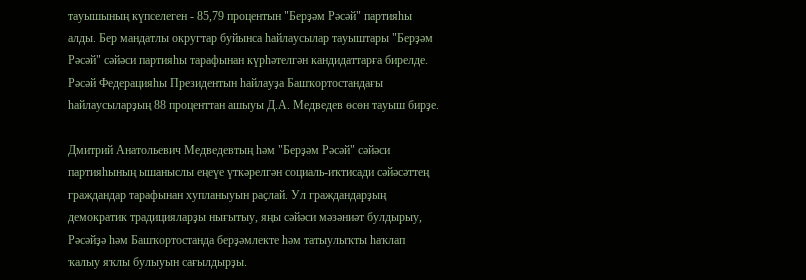тауышының күпселеген - 85,79 процентын "Берҙәм Рәсәй" партияһы алды. Бер мандатлы округтар буйынса һайлаусылар тауыштары "Берҙәм Рәсәй" сәйәси партияһы тарафынан күрһәтелгән кандидаттарға бирелде. Рәсәй Федерацияһы Президентын һайлауҙа Башҡортостандағы һайлаусыларҙың 88 проценттан ашыуы Д.А. Медведев өсөн тауыш бирҙе.

Дмитрий Анатольевич Медведевтың һәм "Берҙәм Рәсәй" сәйәси партияһының ышаныслы еңеүе үткәрелгән социаль-иҡтисади сәйәсәттең граждандар тарафынан хупланыуын раҫлай. Ул граждандарҙың демократик традицияларҙы нығытыу, яңы сәйәси мәзәниәт булдырыу, Рәсәйҙә һәм Башҡортостанда берҙәмлекте һәм татыулыҡты һаҡлап ҡалыу яҡлы булыуын сағылдырҙы.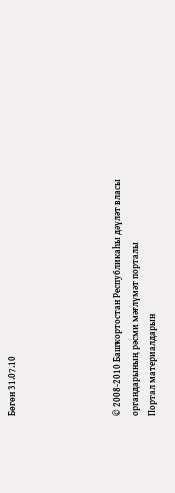Бөгөн 31.07.10





© 2008-2010 Башҡортостан Республикаһы дәүләт власы органдарының рәсми мәғлүмәт порталы
Портал материалдарын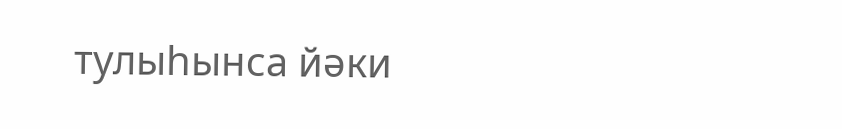тулыһынса йәки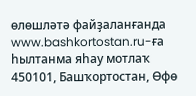өлөшләтә файҙаланғанда www.bashkortostan.ru-ға һылтанма яһау мотлаҡ
450101, Башҡортостан, Өфө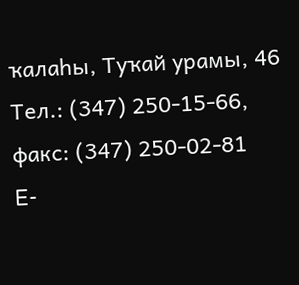ҡалаһы, Туҡай урамы, 46
Тел.: (347) 250-15-66, факс: (347) 250-02-81
E-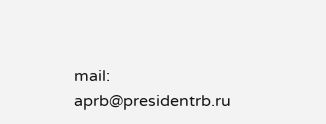mail: aprb@presidentrb.ru